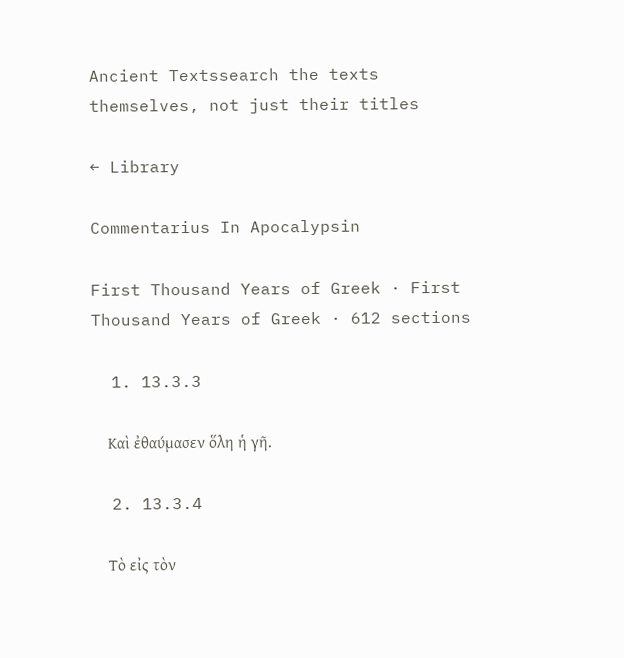Ancient Textssearch the texts themselves, not just their titles

← Library

Commentarius In Apocalypsin

First Thousand Years of Greek · First Thousand Years of Greek · 612 sections

  1. 13.3.3

    Καὶ ἐθαύμασεν ὅλη ἡ γῆ.

  2. 13.3.4

    Τὸ εἰς τὸν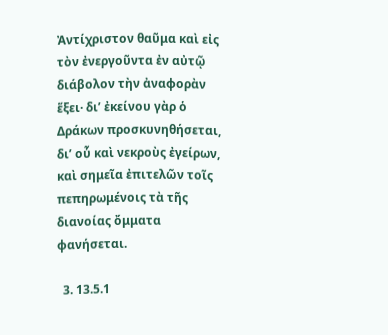Ἀντίχριστον θαῦμα καὶ εἰς τὸν ἐνεργοῦντα ἐν αὐτῷ διάβολον τὴν ἀναφορὰν ἕξει· δι’ ἐκείνου γὰρ ὁ Δράκων προσκυνηθήσεται, δι’ οὗ καὶ νεκροὺς ἐγείρων, καὶ σημεῖα ἐπιτελῶν τοῖς πεπηρωμένοις τὰ τῆς διανοίας ὄμματα φανήσεται.

  3. 13.5.1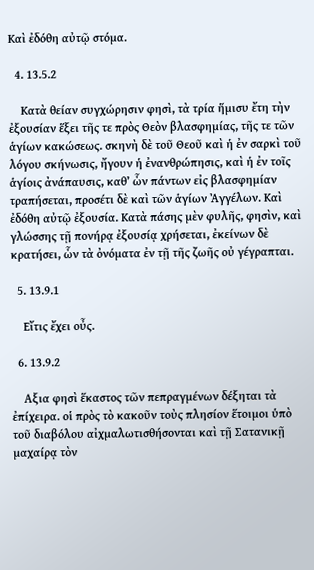Καὶ ἐδόθη αὐτῷ στόμα.

  4. 13.5.2

    Κατὰ θείαν συγχώρησιν φησὶ, τὰ τρία ἥμισυ ἔτη τὴν ἐξουσίαν ἕξει τῆς τε πρὸς Θεὸν βλασφημίας, τῆς τε τῶν ἁγίων κακώσεως. σκηνὴ δὲ τοῦ Θεοῦ καὶ ἡ ἐν σαρκὶ τοῦ λόγου σκήνωσις, ἤγουν ἡ ἐνανθρώπησις, καὶ ἡ ἐν τοῖς ἁγίοις ἀνάπαυσις, καθ’ ὧν πάντων εἰς βλασφημίαν τραπήσεται, προσέτι δὲ καὶ τῶν ἁγίων Ἀγγέλων. Καὶ ἐδόθη αὐτῷ ἐξουσία. Κατὰ πάσης μὲν φυλῆς, φησὶν, καὶ γλώσσης τῇ πονήρᾳ ἐξουσίᾳ χρήσεται, ἐκείνων δὲ κρατήσει, ὧν τὰ ὀνόματα ἐν τῇ τῆς ζωῆς οὐ γέγραπται.

  5. 13.9.1

    Εἴτις ἔχει οὖς.

  6. 13.9.2

    Αξια φησὶ ἕκαστος τῶν πεπραγμένων δέξηται τὰ ἐπίχειρα. οἱ πρὸς τὸ κακοῦν τοὺς πλησίον ἕτοιμοι ὑπὸ τοῦ διαβόλου αἰχμαλωτισθήσονται καὶ τῇ Σατανικῇ μαχαίρᾳ τὸν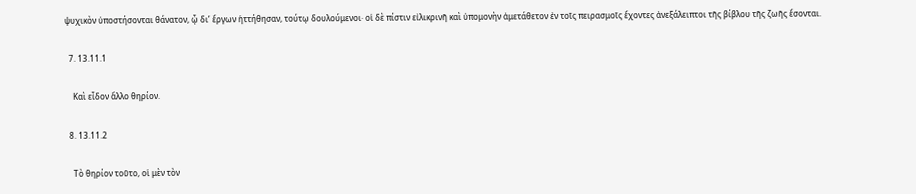ψυχικὸν ὑποστήσονται θάνατον, ᾧ δι’ ἔργων ἡττήθησαν, τούτῳ δουλούμενοι· οἱ δὲ πίστιν εἰλικρινῆ καὶ ὑπομονὴν ἀμετάθετον ἐν τοῖς πειρασμοῖς ἔχοντες ἀνεξάλειπτοι τῆς βίβλου τῆς ζωῆς ἔσονται.

  7. 13.11.1

    Καὶ εἶδον ἄλλο θηρίον.

  8. 13.11.2

    Τὸ θηρίον τοῦτο, οἱ μὲν τὸν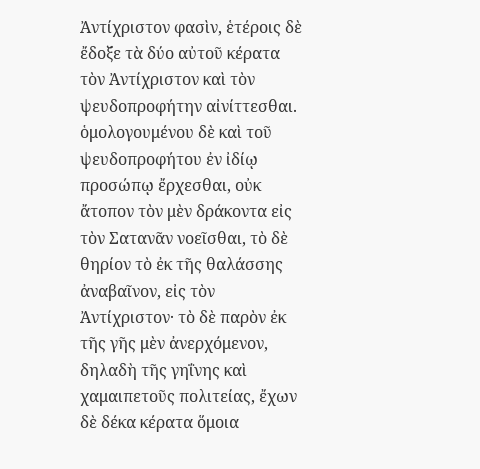Ἀντίχριστον φασὶν, ἑτέροις δὲ ἔδοξε τὰ δύο αὐτοῦ κέρατα τὸν Ἀντίχριστον καὶ τὸν ψευδοπροφήτην αἰνίττεσθαι. ὁμολογουμένου δὲ καὶ τοῦ ψευδοπροφήτου ἐν ἰδίῳ προσώπῳ ἔρχεσθαι, οὐκ ἄτοπον τὸν μὲν δράκοντα εἰς τὸν Σατανᾶν νοεῖσθαι, τὸ δὲ θηρίον τὸ ἐκ τῆς θαλάσσης ἀναβαῖνον, εἰς τὸν Ἀντίχριστον· τὸ δὲ παρὸν ἐκ τῆς γῆς μὲν ἀνερχόμενον, δηλαδὴ τῆς γηΐνης καὶ χαμαιπετοῦς πολιτείας, ἔχων δὲ δέκα κέρατα ὅμοια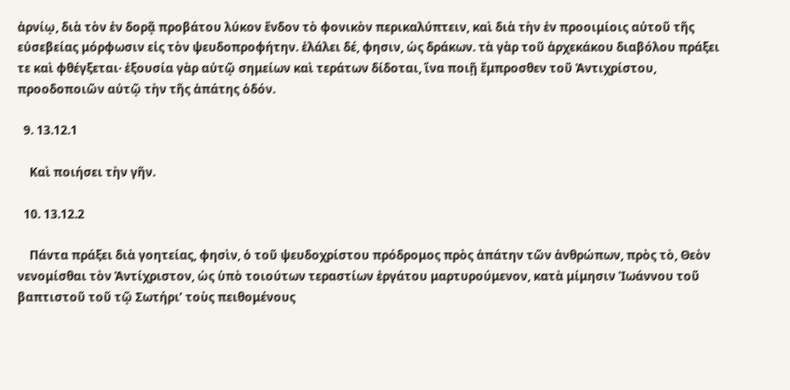ἀρνίῳ, διὰ τὸν ἐν δορᾷ προβάτου λύκον ἔνδον τὸ φονικὸν περικαλύπτειν, καὶ διὰ τὴν ἐν προοιμίοις αὐτοῦ τῆς εὐσεβείας μόρφωσιν εἰς τὸν ψευδοπροφήτην. ἐλάλει δέ, φησιν, ὡς δράκων. τὰ γὰρ τοῦ ἀρχεκάκου διαβόλου πράξει τε καὶ φθέγξεται· ἐξουσία γὰρ αὐτῷ σημείων καὶ τεράτων δίδοται, ἵνα ποιῇ ἔμπροσθεν τοῦ Ἀντιχρίστου, προοδοποιῶν αὐτῷ τὴν τῆς ἀπάτης ὁδόν.

  9. 13.12.1

    Καὶ ποιήσει τὴν γῆν.

  10. 13.12.2

    Πάντα πράξει διὰ γοητείας, φησὶν, ὁ τοῦ ψευδοχρίστου πρόδρομος πρὸς ἀπάτην τῶν ἀνθρώπων, πρὸς τὸ, Θεὸν νενομίσθαι τὸν Ἀντίχριστον, ὡς ὑπὸ τοιούτων τεραστίων ἐργάτου μαρτυρούμενον, κατὰ μίμησιν Ἰωάννου τοῦ βαπτιστοῦ τοῦ τῷ Σωτήρι’ τοὺς πειθομένους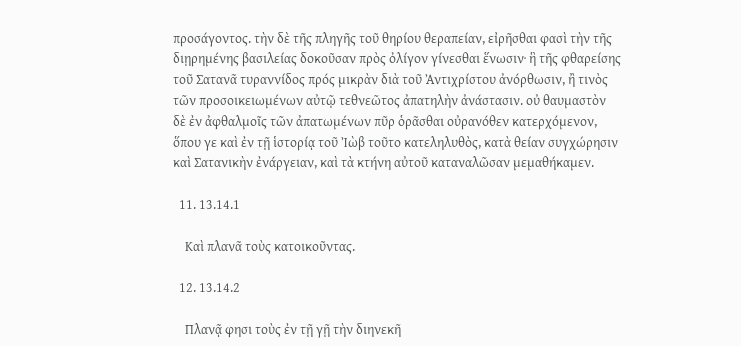προσάγοντος. τὴν δὲ τῆς πληγῆς τοῦ θηρίου θεραπείαν, εἰρῆσθαι φασὶ τὴν τῆς διῃρημένης βασιλείας δοκοῦσαν πρὸς ὀλίγον γίνεσθαι ἕνωσιν· ἣ τῆς φθαρείσης τοῦ Σατανᾶ τυραννίδος πρός μικρὰν διὰ τοῦ Ἀντιχρίστου ἀνόρθωσιν, ἢ τινὸς τῶν προσοικειωμένων αὐτῷ τεθνεῶτος ἀπατηλὴν ἀνάστασιν. οὐ θαυμαστὸν δὲ ἐν ἀφθαλμοῖς τῶν ἀπατωμένων πῦρ ὁρᾶσθαι οὐρανόθεν κατερχόμενον, ὅπου γε καὶ ἐν τῇ ἱστορίᾳ τοῦ Ἰὼβ τοῦτο κατεληλυθὸς, κατὰ θείαν συγχώρησιν καὶ Σατανικὴν ἐνάργειαν, καὶ τὰ κτήνη αὐτοῦ καταναλῶσαν μεμαθήκαμεν.

  11. 13.14.1

    Καὶ πλανᾶ τοὺς κατοικοῦντας.

  12. 13.14.2

    Πλανᾷ φησι τοὺς ἐν τῇ γῇ τὴν διηνεκῆ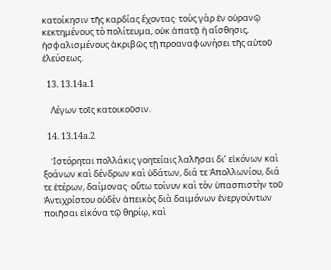κατοίκησιν τῆς καρδίας ἔχοντας· τοὺς γὰρ ἐν οὐρανῷ κεκτημένους τὸ πολίτευμα, οὐκ ἀπατᾷ ἡ αἴσθησις, ἠσφαλισμένους ἀκριβῶς τῇ προαναφωνήσει τῆς αὐτοῦ ἐλεύσεως.

  13. 13.14a.1

    Λέγων τοῖς κατοικοῦσιν.

  14. 13.14a.2

    Ἱστόρηται πολλάκις γοητείαις λαλῆσαι δι’ εἰκόνων καὶ ξοάνων καὶ δένδρων καὶ ὑδάτων, διά τε Ἀπολλωνίου, διά τε ἑτέρων, δαίμονας· οὕτω τοίνυν καὶ τὸν ὑπασπιστὴν τοῦ Ἀντιχρίστου οὐδὲν ἀπεικὸς διὰ δαιμόνων ἐνεργούντων ποιῆσαι εἰκόνα τῷ θηρίῳ, καὶ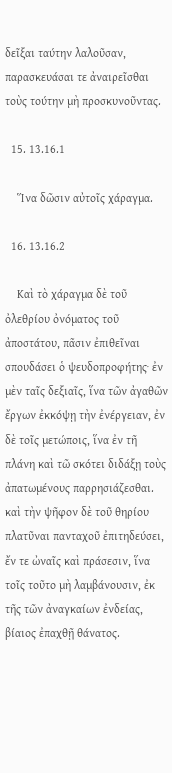δεῖξαι ταύτην λαλοῦσαν, παρασκευάσαι τε ἀναιρεῖσθαι τοὺς τούτην μὴ προσκυνοῦντας.

  15. 13.16.1

    Ἵνα δῶσιν αὐτοῖς χάραγμα.

  16. 13.16.2

    Καὶ τὸ χάραγμα δὲ τοῦ ὀλεθρίου ὀνόματος τοῦ ἀποστάτου, πᾶσιν ἐπιθεῖναι σπουδάσει ὁ ψευδοπροφήτης· ἐν μὲν ταῖς δεξιαῖς, ἵνα τῶν ἀγαθῶν ἔργων ἐκκόψῃ τὴν ἐνέργειαν, ἐν δὲ τοῖς μετώποις, ἵνα ἐν τῆ πλάνη καὶ τῶ σκότει διδάξῃ τοὺς ἀπατωμένους παρρησιάζεσθαι. καὶ τὴν ψῆφον δὲ τοῦ θηρίου πλατῦναι πανταχοῦ ἐπιτηδεύσει, ἔν τε ὠναῖς καὶ πράσεσιν, ἵνα τοῖς τοῦτο μὴ λαμβάνουσιν, ἐκ τῆς τῶν ἀναγκαίων ἐνδείας, βίαιος ἐπαχθῇ θάνατος.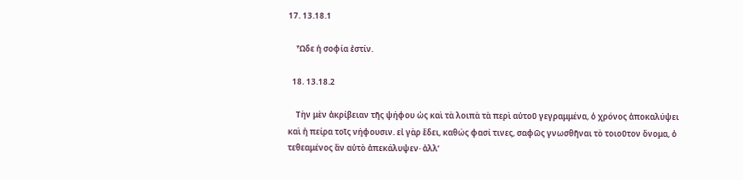17. 13.18.1

    Ὧδε ἡ σοφία ἐστίν.

  18. 13.18.2

    Τὴν μὲν ἀκρίβειαν τῆς ψήφου ὡς καὶ τὰ λοιπὰ τὰ περὶ αὐτοῦ γεγραμμένα, ὁ χρόνος ἀποκαλύψει καὶ ἡ πείρα τοῖς νήφουσιν. εἰ γὰρ ἔδει, καθώς φασί τινες, σαφῶς γνωσθῆναι τὸ τοιοῦτον ὄνομα, ὁ τεθεαμένος ἂν αὐτὸ ἀπεκάλυψεν· ἀλλ’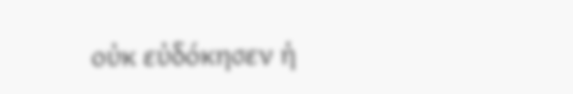οὐκ εὐδόκησεν ἡ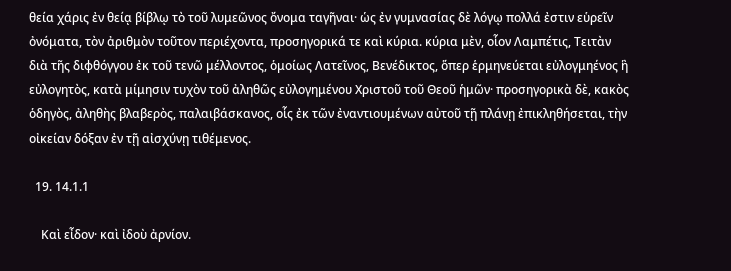θεία χάρις ἐν θείᾳ βίβλῳ τὸ τοῦ λυμεῶνος ὄνομα ταγῆναι· ὡς ἐν γυμνασίας δὲ λόγῳ πολλά ἐστιν εὑρεῖν ὀνόματα, τὸν ἀριθμὸν τοῦτον περιέχοντα, προσηγορικά τε καὶ κύρια. κύρια μὲν, οἷον Λαμπέτις, Τειτὰν διὰ τῆς διφθόγγου ἐκ τοῦ τενῶ μέλλοντος, ὁμοίως Λατεῖνος, Βενέδικτος, ὅπερ ἑρμηνεύεται εὐλογμηένος ἣ εὐλογητὸς, κατὰ μίμησιν τυχὸν τοῦ ἀληθῶς εὐλογημένου Χριστοῦ τοῦ Θεοῦ ἡμῶν· προσηγορικὰ δὲ, κακὸς ὁδηγὸς, ἀληθὴς βλαβερὸς, παλαιβάσκανος, οἷς ἐκ τῶν ἐναντιουμένων αὐτοῦ τῇ πλάνῃ ἐπικληθήσεται, τὴν οἰκείαν δόξαν ἐν τῇ αἰσχύνῃ τιθέμενος.

  19. 14.1.1

    Καὶ εἶδον· καὶ ἰδοὺ ἀρνίον.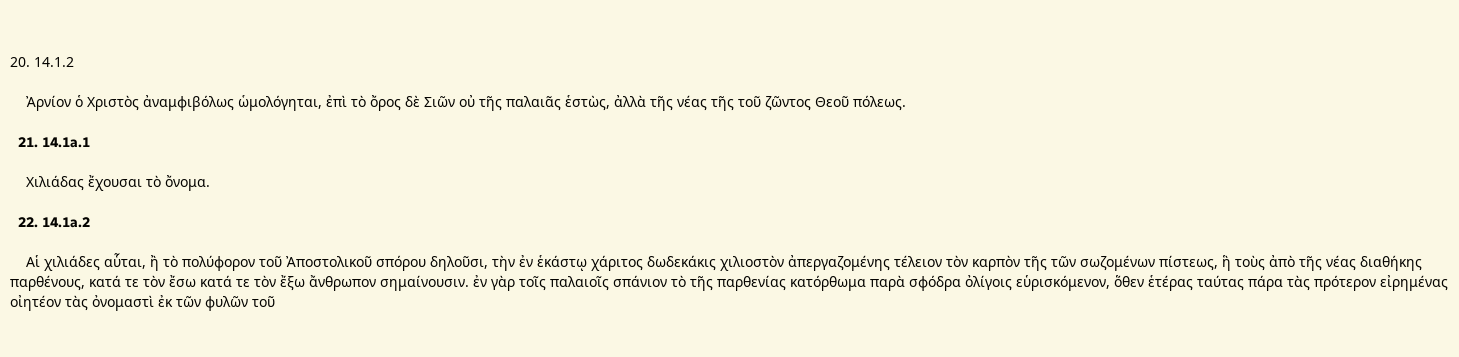20. 14.1.2

    Ἀρνίον ὁ Χριστὸς ἀναμφιβόλως ὡμολόγηται, ἐπὶ τὸ ὄρος δὲ Σιῶν οὐ τῆς παλαιᾶς ἑστὼς, ἀλλὰ τῆς νέας τῆς τοῦ ζῶντος Θεοῦ πόλεως.

  21. 14.1a.1

    Χιλιάδας ἔχουσαι τὸ ὄνομα.

  22. 14.1a.2

    Αἱ χιλιάδες αὗται, ἢ τὸ πολύφορον τοῦ Ἀποστολικοῦ σπόρου δηλοῦσι, τὴν ἐν ἑκάστῳ χάριτος δωδεκάκις χιλιοστὸν ἀπεργαζομένης τέλειον τὸν καρπὸν τῆς τῶν σωζομένων πίστεως, ἣ τοὺς ἀπὸ τῆς νέας διαθήκης παρθένους, κατά τε τὸν ἔσω κατά τε τὸν ἔξω ἄνθρωπον σημαίνουσιν. ἐν γὰρ τοῖς παλαιοῖς σπάνιον τὸ τῆς παρθενίας κατόρθωμα παρὰ σφόδρα ὀλίγοις εὑρισκόμενον, ὅθεν ἑτέρας ταύτας πάρα τὰς πρότερον εἰρημένας οἰητέον τὰς ὀνομαστὶ ἐκ τῶν φυλῶν τοῦ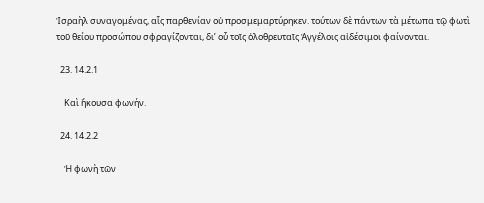Ἰσραὴλ συναγομένας, αἷς παρθενίαν οὐ προσμεμαρτύρηκεν. τούτων δὲ πάντων τὰ μέτωπα τῷ φωτὶ τοῦ θείου προσώπου σφραγίζονται, δι’ οὗ τοῖς ὀλοθρευταῖς Ἀγγέλοις αἰδέσιμοι φαίνονται.

  23. 14.2.1

    Καὶ ἤκουσα φωνήν.

  24. 14.2.2

    Ἡ φωνὴ τῶν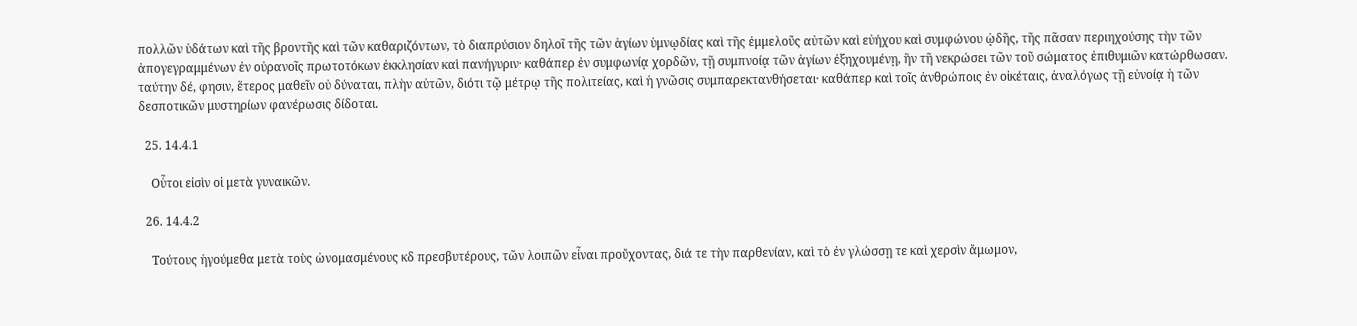πολλῶν ὑδάτων καὶ τῆς βροντῆς καὶ τῶν καθαριζόντων, τὸ διαπρύσιον δηλοῖ τῆς τῶν ἁγίων ὑμνῳδίας καὶ τῆς ἐμμελοῦς αὐτῶν καὶ εὐήχου καὶ συμφώνου ᾠδῆς, τῆς πᾶσαν περιηχούσης τὴν τῶν ἀπογεγραμμένων ἐν οὐρανοῖς πρωτοτόκων ἐκκλησίαν καὶ πανήγυριν· καθάπερ ἐν συμφωνίᾳ χορδῶν, τῇ συμπνοίᾳ τῶν ἁγίων ἐξηχουμένῃ, ἣν τῆ νεκρώσει τῶν τοῦ σώματος ἐπιθυμιῶν κατώρθωσαν. ταύτην δέ, φησιν, ἕτερος μαθεῖν οὐ δύναται, πλὴν αὐτῶν, διότι τῷ μέτρῳ τῆς πολιτείας, καὶ ἡ γνῶσις συμπαρεκτανθήσεται· καθάπερ καὶ τοῖς ἀνθρώποις ἐν οἰκέταις, ἀναλόγως τῇ εὐνοίᾳ ἡ τῶν δεσποτικῶν μυστηρίων φανέρωσις δίδοται.

  25. 14.4.1

    Οὗτοι εἰσὶν οἱ μετὰ γυναικῶν.

  26. 14.4.2

    Τούτους ἡγούμεθα μετὰ τοὺς ὠνομασμένους κδ πρεσβυτέρους, τῶν λοιπῶν εἶναι προὔχοντας, διά τε τὴν παρθενίαν, καὶ τὸ ἐν γλώσσῃ τε καὶ χερσὶν ἄμωμον,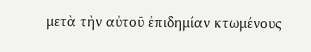μετὰ τὴν αὐτοῦ ἐπιδημίαν κτωμένους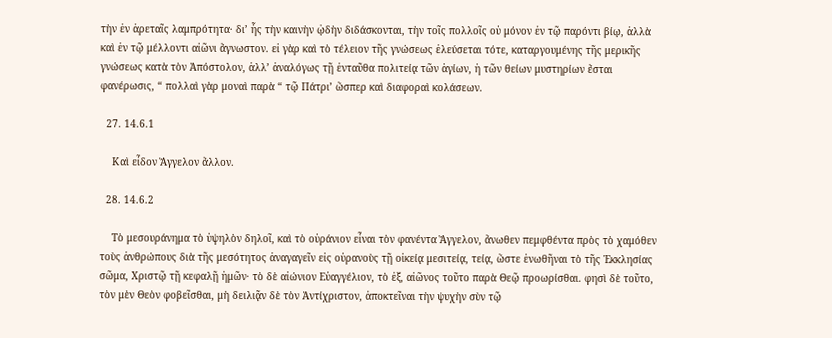τὴν ἐν ἀρεταῖς λαμπρότητα· δι’ ἧς τὴν καινὴν ᾠδὴν διδάσκονται, τὴν τοῖς πολλοῖς οὐ μόνον ἐν τῷ παρόντι βίῳ, ἀλλὰ καὶ ἐν τῷ μέλλοντι αἰῶνι ἄγνωστον. εἰ γὰρ καὶ τὸ τέλειον τῆς γνώσεως ἐλεύσεται τότε, καταργουμένης τῆς μερικῆς γνώσεως κατὰ τὸν Ἀπόστολον, ἀλλ’ ἀναλόγως τῇ ἐνταῦθα πολιτείᾳ τῶν ἁγίων, ἡ τῶν θείων μυστηρίων ἔσται φανέρωσις, “ πολλαὶ γὰρ μοναὶ παρὰ “ τῷ Πάτρι’ ὥσπερ καὶ διαφοραὶ κολάσεων.

  27. 14.6.1

    Καὶ εἶδον Ἄγγελον ἄλλον.

  28. 14.6.2

    Τὸ μεσουράνημα τὸ ὑψηλὸν δηλοῖ, καὶ τὸ οὐράνιον εἶναι τὸν φανέντα Ἄγγελον, ἄνωθεν πεμφθέντα πρὸς τὸ χαμόθεν τοὺς ἀνθρώπους διὰ τῆς μεσότητος ἀναγαγεῖν εἰς οὐρανοὺς τῇ οἰκείᾳ μεσιτείᾳ, τείᾳ, ὥστε ἑνωθῆναι τὸ τῆς Ἐκκλησίας σῶμα, Χριστῷ τῇ κεφαλῇ ἡμῶν· τὸ δὲ αἰώνιον Εὐαγγέλιον, τὸ ἐξ, αἰῶνος τοῦτο παρὰ Θεῷ προωρίσθαι. φησὶ δὲ τοῦτο, τὸν μὲν Θεὸν φοβεῖσθαι, μὴ δειλιᾷν δὲ τὸν Ἀντίχριστον, ἀποκτεῖναι τὴν ψυχὴν σὺν τῷ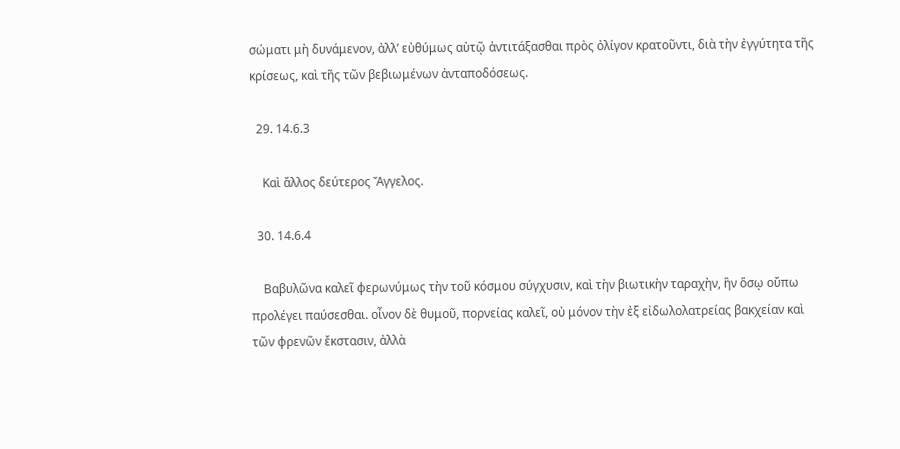σώματι μὴ δυνάμενον, ἀλλ’ εὐθύμως αὐτῷ ἀντιτάξασθαι πρὸς ὀλίγον κρατοῦντι, διὰ τὴν ἐγγύτητα τῆς κρίσεως, καὶ τῆς τῶν βεβιωμένων ἀνταποδόσεως.

  29. 14.6.3

    Καὶ ἄλλος δεύτερος Ἄγγελος.

  30. 14.6.4

    Βαβυλῶνα καλεῖ φερωνύμως τὴν τοῦ κόσμου σύγχυσιν, καὶ τὴν βιωτικὴν ταραχὴν, ἢν ὅσῳ οὔπω προλέγει παύσεσθαι. οἶνον δὲ θυμοῦ, πορνείας καλεῖ, οὐ μόνον τὴν ἐξ εἰδωλολατρείας βακχείαν καὶ τῶν φρενῶν ἔκστασιν, ἀλλὰ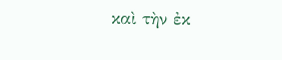καὶ τὴν ἐκ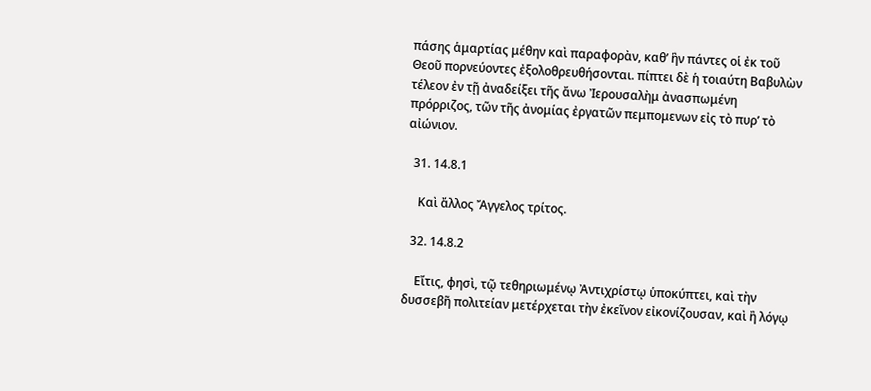πάσης ἁμαρτίας μέθην καὶ παραφορὰν, καθ’ ἣν πάντες οἱ ἐκ τοῦ Θεοῦ πορνεύοντες ἐξολοθρευθήσονται. πίπτει δὲ ἡ τοιαύτη Βαβυλὼν τέλεον ἐν τῇ ἀναδείξει τῆς ἄνω Ἰερουσαλὴμ ἀνασπωμένη πρόρριζος, τῶν τῆς ἀνομίας ἐργατῶν πεμπομενων εἰς τὸ πυρ’ τὸ αἰώνιον.

  31. 14.8.1

    Καὶ ἄλλος Ἄγγελος τρίτος.

  32. 14.8.2

    Εἴτις, φησὶ, τῷ τεθηριωμένῳ Ἀντιχρίστῳ ὑποκύπτει, καὶ τὴν δυσσεβῆ πολιτείαν μετέρχεται τὴν ἐκεῖνον εἰκονίζουσαν, καὶ ἢ λόγῳ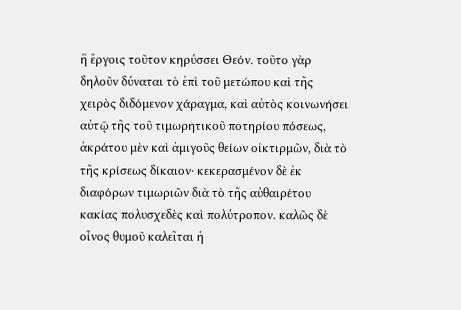ἣ ἔργοις τοῦτον κηρύσσει Θεόν. τοῦτο γὰρ δηλοῦν δύναται τὸ ἐπὶ τοῦ μετώπου καὶ τῆς χειρὸς διδόμενον χάραγμα, καὶ αὐτὸς κοινωνήσει αὐτῷ τῆς τοῦ τιμωρητικοῦ ποτηρίου πόσεως, ἀκράτου μὲν καὶ ἀμιγοῦς θείων οἰκτιρμῶν, διὰ τὸ τῆς κρίσεως δίκαιον· κεκερασμένον δὲ ἐκ διαφόρων τιμωριῶν διὰ τὸ τῆς αὐθαιρέτου κακίας πολυσχεδὲς καὶ πολύτροπον. καλῶς δὲ οἶνος θυμοῦ καλεῖται ἡ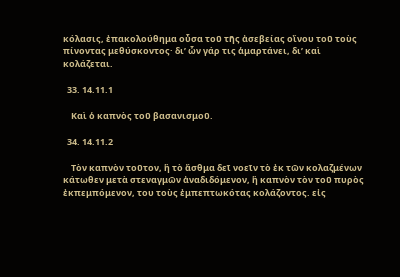κόλασις, ἐπακολούθημα οὖσα τοῦ τῆς ἀσεβείας οἴνου τοῦ τοὺς πίνοντας μεθύσκοντος· δι’ ὧν γάρ τις ἁμαρτάνει, δι’ καὶ κολάζεται.

  33. 14.11.1

    Καὶ ὁ καπνὸς τοῦ βασανισμοῦ.

  34. 14.11.2

    Τὸν καπνὸν τοῦτον, ἣ τὸ ἄσθμα δεῖ νοεῖν τὸ ἐκ τῶν κολαζμένων κάτωθεν μετὰ στεναγμῶν ἀναδιδόμενον, ἣ καπνὸν τὸν τοῦ πυρὸς ἐκπεμπόμενον, του τοὺς ἐμπεπτωκότας κολάζοντος. εἰς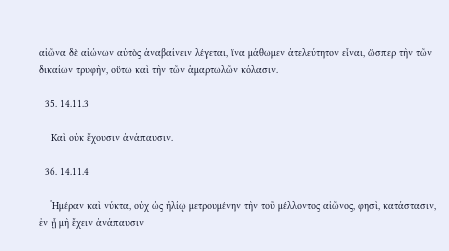αἰῶνα δὲ αἰώνων αὐτὸς ἀναβαίνειν λέγεται, ἵνα μάθωμεν ἀτελεύτητον εἶναι, ὥσπερ τὴν τῶν δικαίων τρυφὴν, οὕτω καὶ τὴν τῶν ἁμαρτωλῶν κόλασιν.

  35. 14.11.3

    Καὶ οὐκ ἔχουσιν ἀνάπαυσιν.

  36. 14.11.4

    Ἡμέραν καὶ νύκτα, οὐχ ὡς ἡλίῳ μετρουμένην τὴν τοῦ μέλλοντος αἰῶνος, φησὶ, κατάστασιν, ἐν ᾗ μὴ ἔχειν ἀνάπαυσιν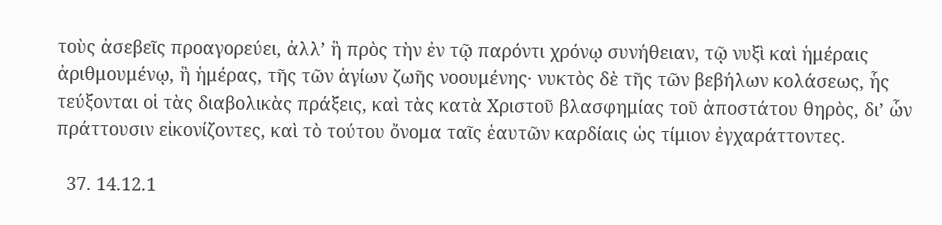τοὺς ἀσεβεῖς προαγορεύει, ἀλλ’ ἣ πρὸς τὴν ἐν τῷ παρόντι χρόνῳ συνήθειαν, τῷ νυξὶ καὶ ἡμέραις ἀριθμουμένῳ, ἣ ἡμέρας, τῆς τῶν ἁγίων ζωῆς νοουμένης· νυκτὸς δὲ τῆς τῶν βεβήλων κολάσεως, ἧς τεύξονται οἱ τὰς διαβολικὰς πράξεις, καὶ τὰς κατὰ Χριστοῦ βλασφημίας τοῦ ἀποστάτου θηρὸς, δι’ ὧν πράττουσιν εἰκονίζοντες, καὶ τὸ τούτου ὄνομα ταῖς ἑαυτῶν καρδίαις ὡς τίμιον ἐγχαράττοντες.

  37. 14.12.1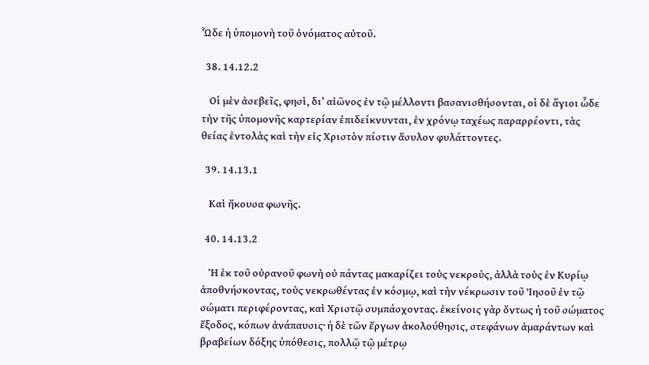Ὧδε ἡ ὑπομονὴ τοῦ ὀνόματος αὐτοῦ.

  38. 14.12.2

    Οἱ μὲν ἀσεβεῖς, φησὶ, δι’ αἰῶνος ἐν τῷ μέλλοντι βασανισθήσονται, οἱ δὲ ἅγιοι ὧδε τὴν τῆς ὑπομονῆς καρτερίαν ἐπιδείκνυνται, ἐν χρόνῳ ταχέως παραρρέοντι, τὰς θείας ἐντολὰς καὶ τὴν εἰς Χριστὸν πίστιν ἄσυλον φυλάττοντες.

  39. 14.13.1

    Καὶ ἤκουσα φωνῆς.

  40. 14.13.2

    Ἡ ἐκ τοῦ οὐρανοῦ φωνὴ οὐ πάντας μακαρίζει τοὺς νεκροὺς, ἀλλὰ τοὺς ἐν Κυρίῳ ἀποθνήσκοντας, τοὺς νεκρωθέντας ἐν κόσμῳ, καὶ τὴν νέκρωσιν τοῦ Ἰησοῦ ἐν τῷ σώματι περιφέροντας, καὶ Χριστῷ συμπάσχοντας. ἐκείνοις γὰρ ὄντως ἡ τοῦ σώματος ἔξοδος, κόπων ἀνάπαυσις· ἡ δὲ τῶν ἔργων ἀκολούθησις, στεφάνων ἀμαράντων καὶ βραβείων δόξης ὑπόθεσις, πολλῷ τῷ μέτρῳ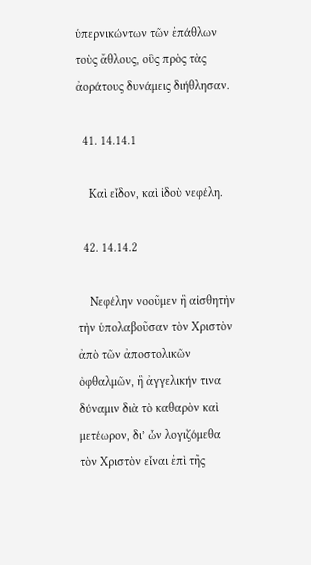ὑπερνικώντων τῶν ἐπάθλων τοὺς ἄθλους, οὓς πρὸς τὰς ἀοράτους δυνάμεις διήθλησαν.

  41. 14.14.1

    Καὶ εἶδον, καὶ ἰδοὺ νεφέλη.

  42. 14.14.2

    Νεφέλην νοοῦμεν ἣ αἰσθητὴν τὴν ὑπολαβοῦσαν τὸν Χριστὸν ἀπὸ τῶν ἀποστολικῶν ὀφθαλμῶν, ἣ ἀγγελικήν τινα δύναμιν διὰ τὸ καθαρὸν καὶ μετέωρον, δι’ ὧν λογιζόμεθα τὸν Χριστὸν εἶναι ἐπὶ τῆς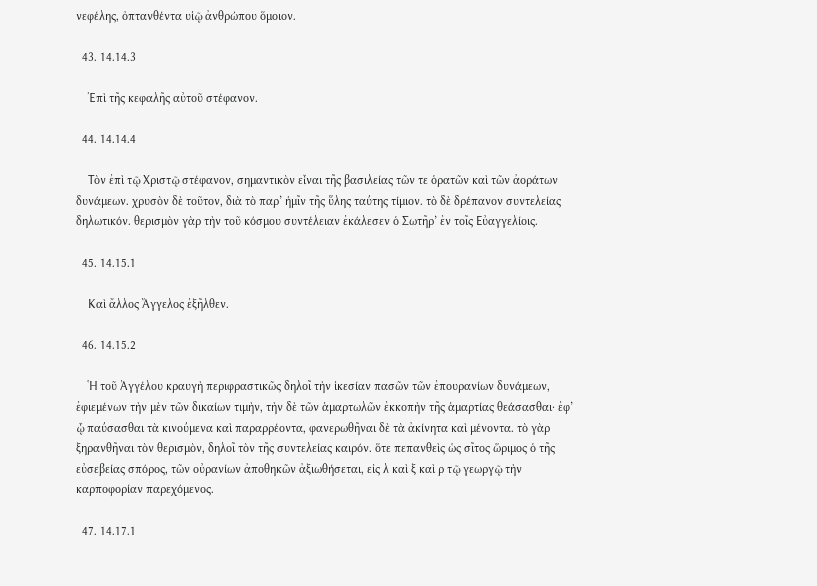νεφέλης, ὀπτανθέντα υἱῷ ἀνθρώπου ὅμοιον.

  43. 14.14.3

    Ἐπὶ τῆς κεφαλῆς αὐτοῦ στέφανον.

  44. 14.14.4

    Τὸν ἐπὶ τῷ Χριστῷ στέφανον, σημαντικὸν εἶναι τῆς βασιλείας τῶν τε ὁρατῶν καὶ τῶν ἀοράτων δυνάμεων. χρυσὸν δὲ τοῦτον, διὰ τὸ παρ’ ἡμῖν τῆς ὕλης ταύτης τίμιον. τὸ δὲ δρέπανον συντελείας δηλωτικόν. θερισμὸν γὰρ τὴν τοῦ κόσμου συντέλειαν ἐκάλεσεν ὁ Σωτῆρ’ ἐν τοῖς Εὐαγγελίοις.

  45. 14.15.1

    Καὶ ἄλλος Ἄγγελος ἐξῆλθεν.

  46. 14.15.2

    Ἡ τοῦ Ἀγγέλου κραυγὴ περιφραστικῶς δηλοῖ τὴν ἱκεσίαν πασῶν τῶν ἐπουρανίων δυνάμεων, ἐφιεμένων τὴν μὲν τῶν δικαίων τιμὴν, τὴν δὲ τῶν ἁμαρτωλῶν ἐκκοπὴν τῆς ἁμαρτίας θεάσασθαι· ἐφ’ ᾧ παύσασθαι τὰ κινούμενα καὶ παραρρέοντα, φανερωθῆναι δὲ τὰ ἀκίνητα καὶ μένοντα. τὸ γὰρ ξηρανθῆναι τὸν θερισμὸν, δηλοῖ τὸν τῆς συντελείας καιρόν. ὅτε πεπανθεὶς ὡς σῖτος ὥριμος ὁ τῆς εὐσεβείας σπόρος, τῶν οὐρανίων ἀποθηκῶν ἀξιωθήσεται, εἰς λ καὶ ξ καὶ ρ τῷ γεωργῷ τὴν καρποφορίαν παρεχόμενος.

  47. 14.17.1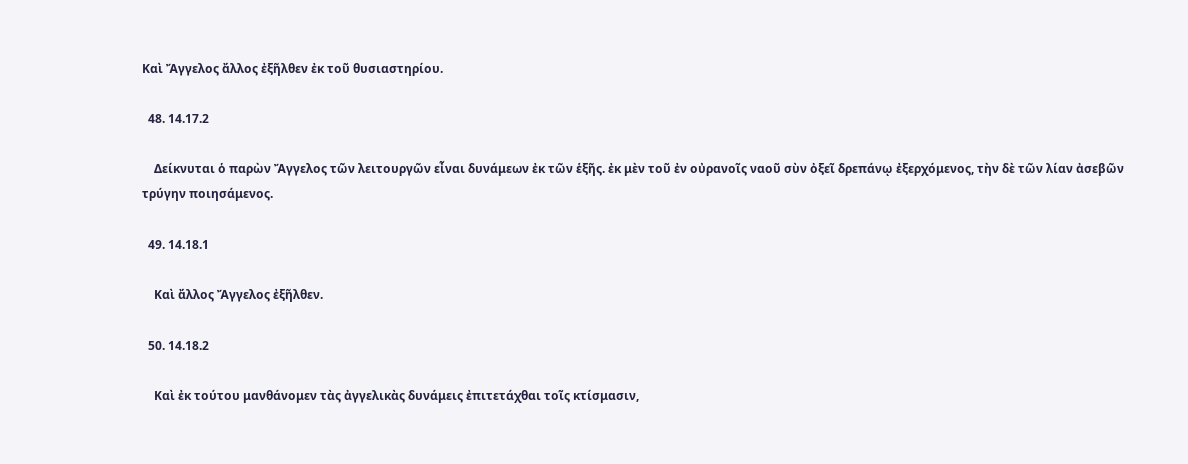Καὶ Ἄγγελος ἄλλος ἐξῆλθεν ἐκ τοῦ θυσιαστηρίου.

  48. 14.17.2

    Δείκνυται ὁ παρὼν Ἄγγελος τῶν λειτουργῶν εἶναι δυνάμεων ἐκ τῶν ἑξῆς. ἐκ μὲν τοῦ ἐν οὐρανοῖς ναοῦ σὺν ὀξεῖ δρεπάνῳ ἐξερχόμενος, τὴν δὲ τῶν λίαν ἀσεβῶν τρύγην ποιησάμενος.

  49. 14.18.1

    Καὶ ἄλλος Ἄγγελος ἐξῆλθεν.

  50. 14.18.2

    Καὶ ἐκ τούτου μανθάνομεν τὰς ἀγγελικὰς δυνάμεις ἐπιτετάχθαι τοῖς κτίσμασιν,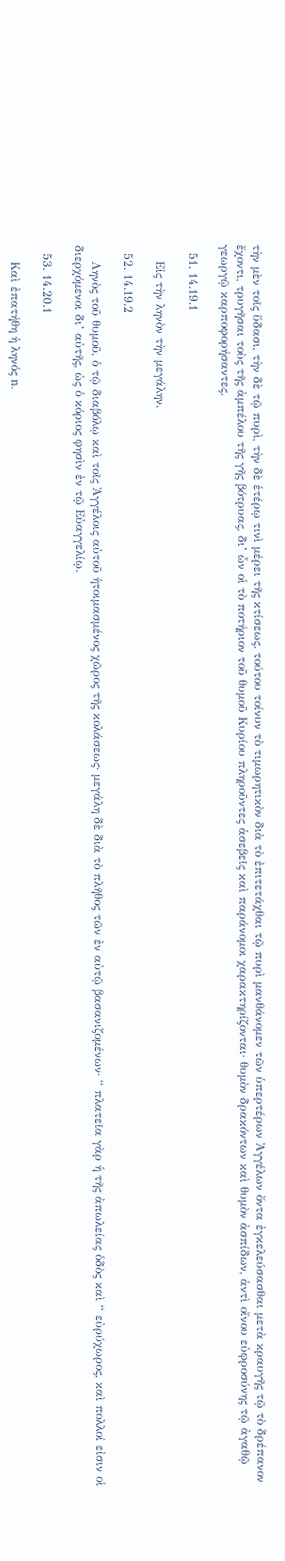τὴν μὲν τοῖς ὕδασι, τὴν δὲ τῷ πυρὶ, τὴν δὲ ἑτέρῳ τινὶ μέρει τῆς κτίσεως. τούτου τοίνυν τὸ τιμωρητικὸν διὰ τὸ ἐπιτετάχθαι τῷ πυρὶ μανθάνομεν τῶν ὑπερτέρων Ἀγγέλων ὄντα ἐγκελεύσασθαι μετὰ κραυγῆς τῷ τὸ δρέπανον ἔχοντι, τρυγῆσαι τοὺς τῆς ἀμπέλου τῆς γῆς βότρυας, δι’ ὧν οἱ τὸ ποτήριον τοῦ θυμοῦ Κυρίου πληροῦντες ἀσεβεῖς καὶ παράνομοι χαρακτηρίζονται· θυμὸν δρακόντων καὶ θυμὸν ἀσπίδων, ἀντὶ οἴνου εὐφροσύνης τῷ ἀγαθῷ γεωργῷ καρποφορήσαντες.

  51. 14.19.1

    Εἰς τὴν ληνὸν τὴν μεγάλην.

  52. 14.19.2

    Ληνὸς τοῦ θυμοῦ, ὁ τῷ διαβόλῳ καὶ τοῖς Ἀγγέλοις αὐτοῦ ἡτοιμασμένος χῶρος τῆς κολάσεως· μεγάλη δὲ διὰ τὸ πλῆθος τῶν ἐν αὐτῷ βασανιζομένων· “ πλατεῖα γὰρ ἡ τῆς ἀπωλείας ὁδὸς καὶ “ εὐρύχωρος, καὶ πολλοί εἰσιν οἱ διερχόμενοι δι’ αὐτῆς, ὡς ὁ κόριος φησὶν ἐν τῷ Εὐαγγελίῳ.

  53. 14.20.1

    Καὶ ἐπατήθη ἡ ληνός n.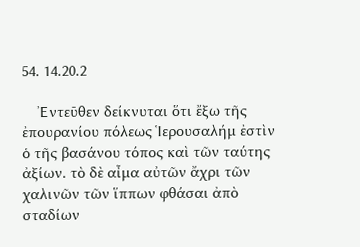54. 14.20.2

    Ἐντεῦθεν δείκνυται ὅτι ἔξω τῆς ἐπουρανίου πόλεως Ἱερουσαλήμ ἐστὶν ὁ τῆς βασάνου τόπος καὶ τῶν ταύτης ἀξίων. τὸ δὲ αἶμα αὐτῶν ἄχρι τῶν χαλινῶν τῶν ἵππων φθάσαι ἀπὸ σταδίων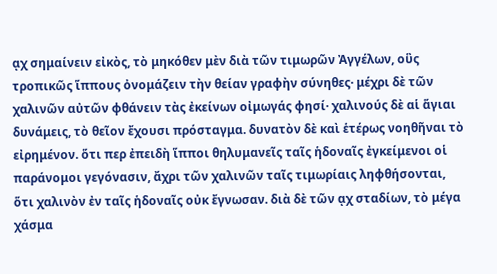ᾳχ σημαίνειν εἰκὸς, τὸ μηκόθεν μὲν διὰ τῶν τιμωρῶν Ἀγγέλων, οὓς τροπικῶς ἵππους ὀνομάζειν τὴν θείαν γραφὴν σύνηθες· μέχρι δὲ τῶν χαλινῶν αὐτῶν φθάνειν τὰς ἐκείνων οἰμωγάς φησί· χαλινούς δὲ αἱ ἅγιαι δυνάμεις, τὸ θεῖον ἔχουσι πρόσταγμα. δυνατὸν δὲ καὶ ἑτέρως νοηθῆναι τὸ εἰρημένον. ὅτι περ ἐπειδὴ ἵπποι θηλυμανεῖς ταῖς ἡδοναῖς ἐγκείμενοι οἱ παράνομοι γεγόνασιν, ἄχρι τῶν χαλινῶν ταῖς τιμωρίαις ληφθήσονται, ὅτι χαλινὸν ἐν ταῖς ἡδοναῖς οὐκ ἔγνωσαν. διὰ δὲ τῶν ᾳχ σταδίων, τὸ μέγα χάσμα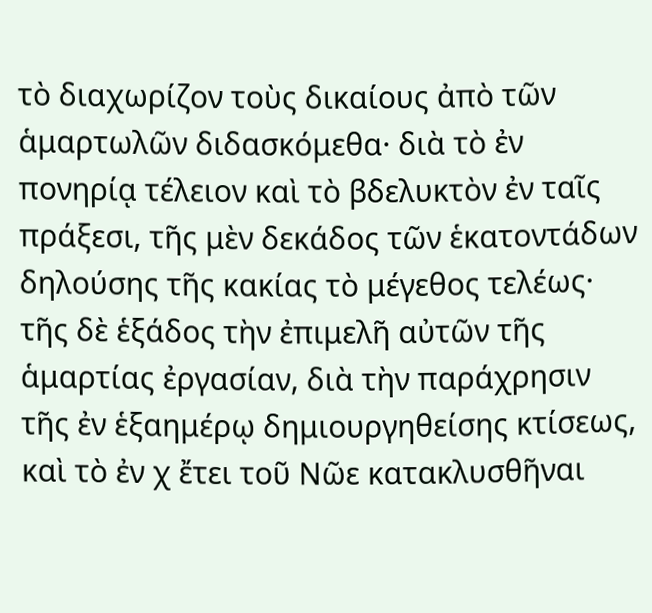τὸ διαχωρίζον τοὺς δικαίους ἀπὸ τῶν ἁμαρτωλῶν διδασκόμεθα· διὰ τὸ ἐν πονηρίᾳ τέλειον καὶ τὸ βδελυκτὸν ἐν ταῖς πράξεσι, τῆς μὲν δεκάδος τῶν ἑκατοντάδων δηλούσης τῆς κακίας τὸ μέγεθος τελέως· τῆς δὲ ἑξάδος τὴν ἐπιμελῆ αὐτῶν τῆς ἁμαρτίας ἐργασίαν, διὰ τὴν παράχρησιν τῆς ἐν ἑξαημέρῳ δημιουργηθείσης κτίσεως, καὶ τὸ ἐν χ ἔτει τοῦ Νῶε κατακλυσθῆναι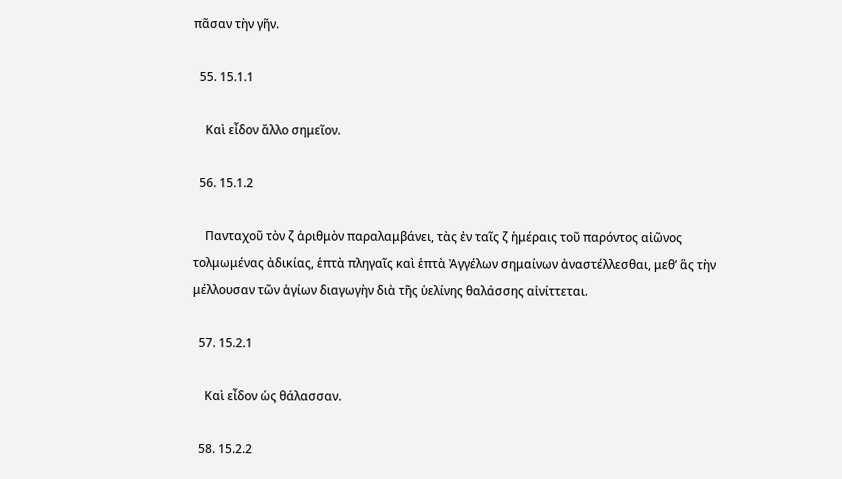πᾶσαν τὴν γῆν.

  55. 15.1.1

    Καὶ εἶδον ἄλλο σημεῖον.

  56. 15.1.2

    Πανταχοῦ τὸν ζ ἀριθμὸν παραλαμβάνει, τὰς ἐν ταῖς ζ ἡμέραις τοῦ παρόντος αἰῶνος τολμωμένας ἀδικίας, ἑπτὰ πληγαῖς καὶ ἑπτὰ Ἀγγέλων σημαίνων ἀναστέλλεσθαι, μεθ’ ἃς τὴν μέλλουσαν τῶν ἁγίων διαγωγὴν διὰ τῆς ὑελίνης θαλάσσης αἰνίττεται.

  57. 15.2.1

    Καὶ εἶδον ὡς θάλασσαν.

  58. 15.2.2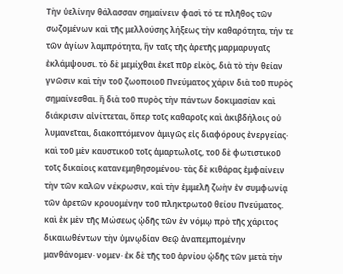Τὴν ὑελίνην θάλασσαν σημαίνειν φασὶ τό τε πλῆθος τῶν σωζομένων καὶ τῆς μελλούσης λήξεως τὴν καθαρότητα, τήν τε τῶν ἁγίων λαμπρότητα, ἣν ταῖς τῆς ἀρετῆς μαρμαρυγαῖς ἐκλάμψουσι. τὸ δὲ μεμίχθαι ἐκεῖ πῦρ εἰκὸς, διὰ τὸ τὴν θείαν γνῶσιν καὶ τὴν τοῦ ζωοποιοῦ Πνεύματος χάριν διὰ τοῦ πυρὸς σημαίνεσθαι. ἢ διὰ τοῦ πυρὸς τὴν πάντων δοκιμασίαν καὶ διάκρισιν αἰνίττεται, ὅπερ τοῖς καθαροῖς καὶ ἀκιβδήλοις οὐ λυμανεῖται, διακοπτόμενον ἀμιγῶς εἰς διαφόρους ἐνεργείας· καὶ τοῦ μὲν καυστικοῦ τοῖς ἁμαρτωλοῖς, τοῦ δὲ φωτιστικοῦ τοῖς δικαίοις κατανεμηθησομένου· τὰς δὲ κιθάρας ἐμφαίνειν τὴν τῶν καλῶν νέκρωσιν, καὶ τὴν ἐμμελῆ ζωὴν ἐν συμφωνίᾳ τῶν ἀρετῶν κρουομένην τοῦ πληκτρωτοῦ θείου Πνεύματος. καὶ ἐκ μὲν τῆς Μώσεως ᾠδῆς τῶν ἐν νόμῳ πρὸ τῆς χάριτος δικαιωθέντων τὴν ὑμνῳδίαν Θεῷ ἀναπεμπομένην μανθάνομεν· νομεν· ἐκ δὲ τῆς τοῦ ἀρνίου ᾠδῆς τῶν μετὰ τὴν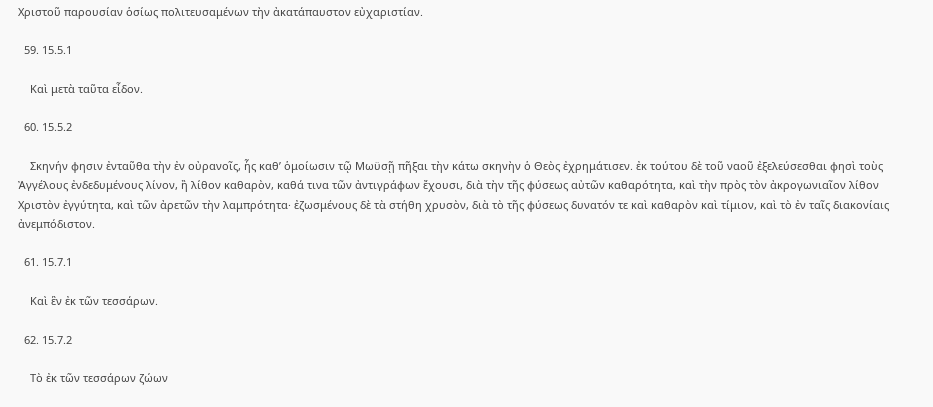Χριστοῦ παρουσίαν ὁσίως πολιτευσαμένων τὴν ἀκατάπαυστον εὐχαριστίαν.

  59. 15.5.1

    Καὶ μετὰ ταῦτα εἶδον.

  60. 15.5.2

    Σκηνήν φησιν ἐνταῦθα τὴν ἐν οὐρανοῖς, ἧς καθ’ ὁμοίωσιν τῷ Μωϋσῇ πῆξαι τὴν κάτω σκηνὴν ὁ Θεὸς ἐχρημάτισεν. ἐκ τούτου δὲ τοῦ ναοῦ ἐξελεύσεσθαι φησὶ τοὺς Ἀγγέλους ἐνδεδυμένους λίνον, ἢ λίθον καθαρὸν, καθά τινα τῶν ἀντιγράφων ἔχουσι, διὰ τὴν τῆς φύσεως αὐτῶν καθαρότητα, καὶ τὴν πρὸς τὸν ἀκρογωνιαῖον λίθον Χριστὸν ἐγγύτητα, καὶ τῶν ἀρετῶν τὴν λαμπρότητα· ἐζωσμένους δὲ τὰ στήθη χρυσὸν, διὰ τὸ τῆς φύσεως δυνατόν τε καὶ καθαρὸν καὶ τίμιον, καὶ τὸ ἐν ταῖς διακονίαις ἀνεμπόδιστον.

  61. 15.7.1

    Καὶ ἓν ἐκ τῶν τεσσάρων.

  62. 15.7.2

    Τὸ ἐκ τῶν τεσσάρων ζώων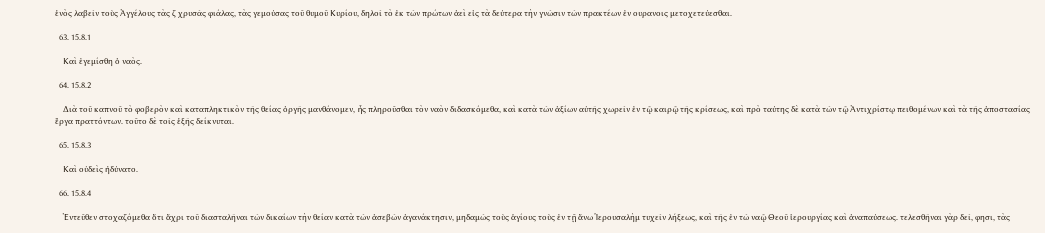ἑνὸς λαβεῖν τοὺς Ἀγγέλους τὰς ζ χρυσᾶς φιάλας, τὰς γεμούσας τοῦ θυμοῦ Κυρίου, δηλοῖ τὸ ἐκ τῶν πρώτων ἀεὶ εἰς τὰ δεύτερα τὴν γνῶσιν τῶν πρακτέων ἐν ουρανοις μετοχετεύεσθαι.

  63. 15.8.1

    Καὶ ἐγεμίσθη ὁ ναὸς.

  64. 15.8.2

    Διὰ τοῦ καπνοῦ τὸ φοβερὸν καὶ καταπληκτικὸν τῆς θείας ὀργῆς μανθάνομεν, ἧς πληροῦσθαι τὸν ναὸν διδασκόμεθα, καὶ κατὰ τῶν ἀξίων αὐτῆς χωρεῖν ἐν τῷ καιρῷ τῆς κρίσεως, καὶ πρὸ ταύτης δὲ κατὰ τῶν τῷ Ἀντιχρίστῳ πειθομένων καὶ τὰ τῆς ἀποστασίας ἔργα πραττόντων. τοῦτο δὲ τοῖς ἑξῆς δείκνυται.

  65. 15.8.3

    Καὶ οὐδεὶς ἠδύνατο.

  66. 15.8.4

    Ἐντεῦθεν στοχαζόμεθα ὅτι ἄχρι τοῦ διασταλῆναι τῶν δικαίων τὴν θείαν κατὰ τῶν ἀσεβῶν ἀγανάκτησιν, μηδαμῶς τοὺς ἁγίους τοὺς ἐν τῇ ἄνω Ἱερουσαλὴμ τυχεῖν λήξεως, καὶ τῆς ἐν τῶ ναῷ Θεοῦ ἱερουργίας καὶ ἀναπαύσεως. τελεσθῆναι γὰρ δεῖ, φησι, τὰς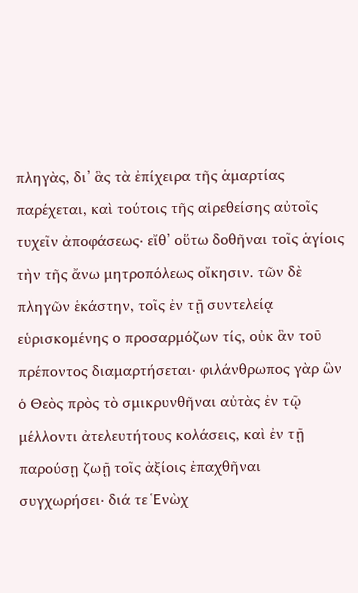πληγὰς, δι’ ἃς τὰ ἐπίχειρα τῆς ἁμαρτίας παρέχεται, καὶ τούτοις τῆς αἱρεθείσης αὐτοῖς τυχεῖν ἀποφάσεως· εἴθ’ οὕτω δοθῆναι τοῖς ἁγίοις τὴν τῆς ἄνω μητροπόλεως οἴκησιν. τῶν δὲ πληγῶν ἑκάστην, τοῖς ἐν τῇ συντελείᾳ εὑρισκομένης ο προσαρμόζων τίς, οὐκ ἃν τοῦ πρέποντος διαμαρτήσεται· φιλάνθρωπος γὰρ ὣν ὁ Θεὸς πρὸς τὸ σμικρυνθῆναι αὐτὰς ἐν τῷ μέλλοντι ἀτελευτήτους κολάσεις, καὶ ἐν τῇ παρούσῃ ζωῇ τοῖς ἀξίοις ἐπαχθῆναι συγχωρήσει· διά τε Ἑνὼχ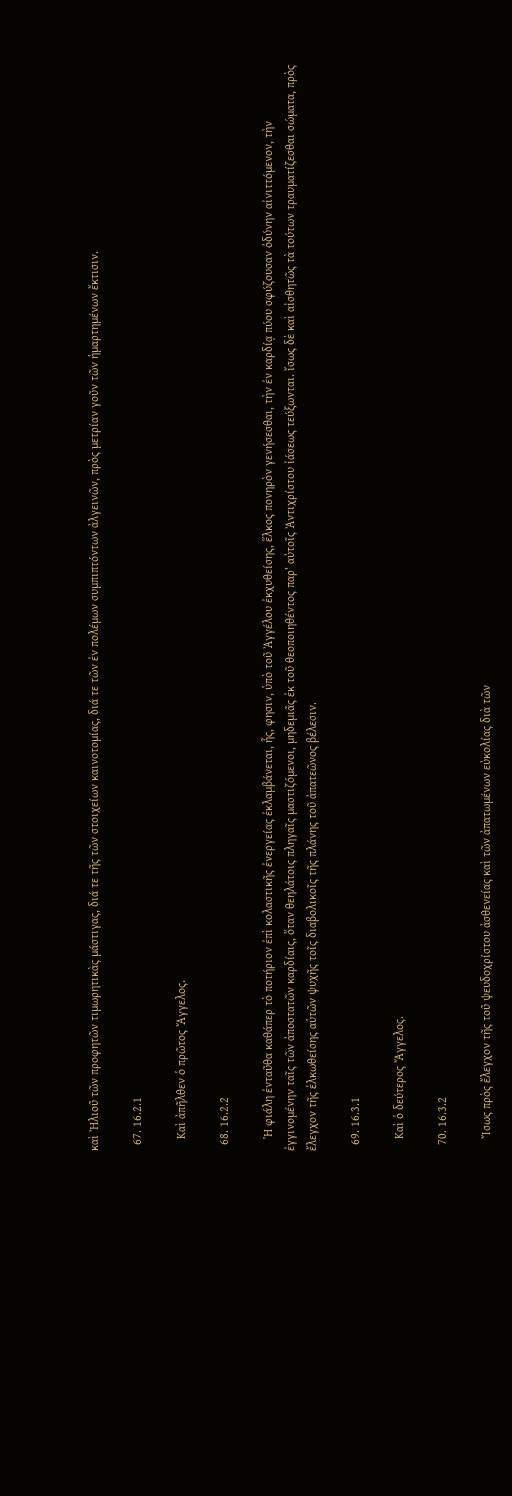καὶ Ἠλιοῦ τῶν προφητῶν τιμωρητικὰς μάστιγας, διά τε τῆς τῶν στοιχείων καινοτομίας, διά τε τῶν ἐν πολέμων συμπιπτόντων ἀλγεινῶν, πρὸς μετρίαν γοῦν τῶν ἡμαρτημένων ἔκτισιν.

  67. 16.2.1

    Καὶ ἀπῆλθεν ὁ πρῶτος Ἄγγελος.

  68. 16.2.2

    Ἡ φιάλη ἐνταῦθα καθάπερ τὸ ποτήριον ἐπὶ κολαστικῆς ἐνεργείας ἐκλαμβάνεται, ἧς, φησιν, ὑπὸ τοῦ Ἀγγέλου ἐκχυθείσης, ἕλκος πονηρὸν γενήσεσθαι, τὴν ἐν καρδίᾳ πύου σφύζουσαν ὀδύνην αἰνιττόμενον, τὴν ἐγγινομένην ταῖς τῶν ἀποστατῶν καρδίαις, ὅταν θεηλάτοις πληγαῖς μαστιζόμενοι, μηδεμιᾶς ἐκ τοῦ θεοποιηθέντος παρ’ αὐτοῖς Ἀντιχρίστου ἰάσεως τεύξωνται. ἴσως δὲ καὶ αἰσθητῶς τὰ τούτων τραυματίζεσθαι σώματα, πρὸς ἔλεγχον τῆς ἑλκωθείσης αὑτῶν ψυχῆς τοῖς διαβολικοῖς τῆς πλάνης τοῦ ἀπατεῶνος βέλεσιν.

  69. 16.3.1

    Καὶ ὁ δεύτερος Ἄγγελος.

  70. 16.3.2

    Ἴσως πρὸς ἔλεγχον τῆς τοῦ ψευδοχρίστου ἀσθενείας καὶ τῶν ἀπατωμένων εὐκολίας διὰ τῶν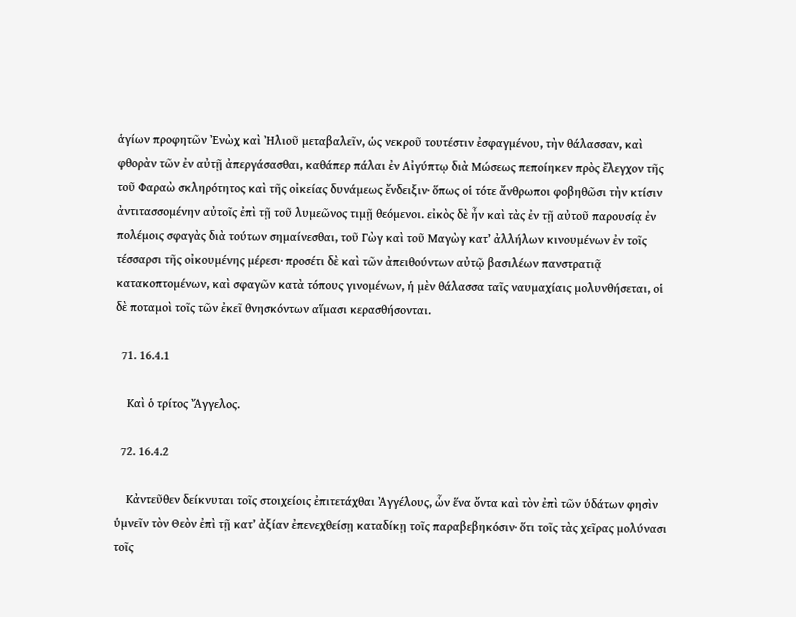ἁγίων προφητῶν Ἐνὼχ καὶ Ἠλιοῦ μεταβαλεῖν, ὡς νεκροῦ τουτέστιν ἐσφαγμένου, τὴν θάλασσαν, καὶ φθορὰν τῶν ἐν αὐτῇ ἀπεργάσασθαι, καθάπερ πάλαι ἐν Αἰγύπτῳ διὰ Μώσεως πεποίηκεν πρὸς ἔλεγχον τῆς τοῦ Φαραὼ σκληρότητος καὶ τῆς οἰκείας δυνάμεως ἔνδειξιν· ὅπως οἱ τότε ἄνθρωποι φοβηθῶσι τὴν κτίσιν ἀντιτασσομένην αὐτοῖς ἐπὶ τῇ τοῦ λυμεῶνος τιμῇ θεόμενοι. εἰκὸς δὲ ἦν καὶ τὰς ἐν τῇ αὐτοῦ παρουσίᾳ ἐν πολέμοις σφαγὰς διὰ τούτων σημαίνεσθαι, τοῦ Γὼγ καὶ τοῦ Μαγὼγ κατ’ ἀλλήλων κινουμένων ἐν τοῖς τέσσαρσι τῆς οἰκουμένης μέρεσι· προσέτι δὲ καὶ τῶν ἀπειθούντων αὐτῷ βασιλέων πανστρατιᾷ κατακοπτομένων, καὶ σφαγῶν κατὰ τόπους γινομένων, ἡ μὲν θάλασσα ταῖς ναυμαχίαις μολυνθήσεται, οἱ δὲ ποταμοὶ τοῖς τῶν ἐκεῖ θνησκόντων αἵμασι κερασθήσονται.

  71. 16.4.1

    Καὶ ὁ τρίτος Ἄγγελος.

  72. 16.4.2

    Κἀντεῦθεν δείκνυται τοῖς στοιχείοις ἐπιτετάχθαι Ἀγγέλους, ὧν ἕνα ὄντα καὶ τὸν ἐπὶ τῶν ὑδάτων φησὶν ὑμνεῖν τὸν Θεὸν ἐπὶ τῇ κατ’ ἀξίαν ἐπενεχθείσῃ καταδίκῃ τοῖς παραβεβηκόσιν· ὅτι τοῖς τὰς χεῖρας μολύνασι τοῖς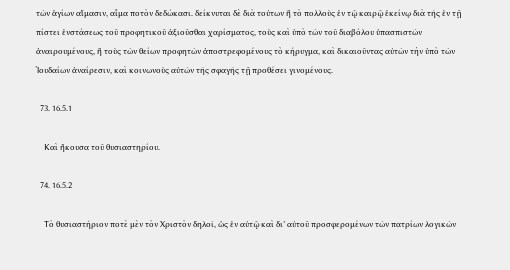τῶν ἁγίων αἵμασιν, αἷμα ποτὸν δεδώκασι. δείκνυται δὲ διὰ τούτων ἣ τὸ πολλοὺς ἐν τῷ καιρῷ ἐκείνῳ διὰ τῆς ἐν τῇ πίστει ἐνστάσεως τοῦ προφητικοῦ ἀξιοῦσθαι χαρίσματος, τοὺς καὶ ὑπὸ τῶν τοῦ διαβόλου ὑπασπιστῶν ἀναιρουμένους, ἣ τοὺς τῶν θείων προφητῶν ἀποστρεφομένους τὸ κήρυγμα, καὶ δικαιοῦντας αὐτῶν τὴν ὑπὸ τῶν Ἰουδαίων ἀναίρεσιν, καὶ κοινωνοὺς αὐτῶν τῆς σφαγῆς τῇ προθέσει γινομένους.

  73. 16.5.1

    Καὶ ἤκουσα τοῦ θυσιαστηρίου.

  74. 16.5.2

    Τὸ θυσιαστήριον ποτὲ μὲν τὸν Χριστὸν δηλοῖ, ὡς ἐν αὐτῷ καὶ δι’ αὐτοῦ προσφερομένων τῶν πατρίων λογικῶν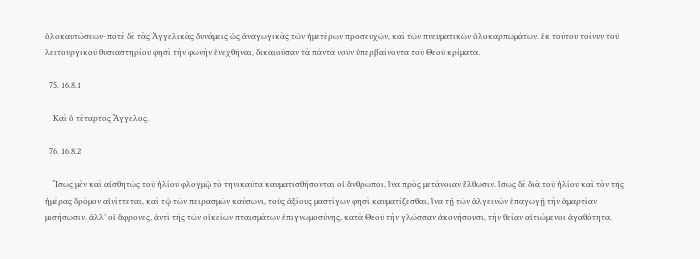ὁλοκαυτώσεων· ποτὲ δὲ τὰς Ἀγγελικὰς δυνάμεις ὡς ἀναγωγικὰς τῶν ἡμετέρων προσευχῶν, καὶ τῶν πνευματικῶν ὁλοκαρπωμάτων. ἐκ τούτου τοίνυν τοῦ λειτουργικοῦ θυσιαστηρίου φησὶ τὴν φωνὴν ἐνεχθῆναι, δικαιοῦσαν τὰ πάντα νοῦν ὑπερβαίνοντα τοῦ Θεοῦ κρίματα.

  75. 16.8.1

    Καὶ ὁ τέταρτος Ἄγγελος.

  76. 16.8.2

    Ἴσως μὲν καὶ αἰσθητῶς τοῦ ἡλίου φλογμῷ τὸ τηνικαῦτα καυματισθήσονται οἱ ἄνθρωποι, ἵνα πρὸς μετάνοιαν ἔλθωσιν. ἴσως δὲ διὰ τοῦ ἡλίου καὶ τὸν τῆς ἡμέρας δρόμον αἰνίττεται, καὶ τῷ τῶν πειρασμῶν καύσωνι, τοὺς ἀξίους μαστίγων φησὶ καυματίζεσθαι, ἵνα τῇ τῶν ἀλγεινῶν ἐπαγωγῇ τὴν ἁμαρτίαν μισήσωσιν. ἀλλ’ οἱ ἄφρονες, ἀντὶ τῆς τῶν οἰκείων πταισμάτων ἐπιγνωμοσύνης, κατὰ Θεοῦ τὴν γλῶσσαν ἀκονήσουσι, τὴν θείαν αἰτιώμενοι ἀγαθότητα.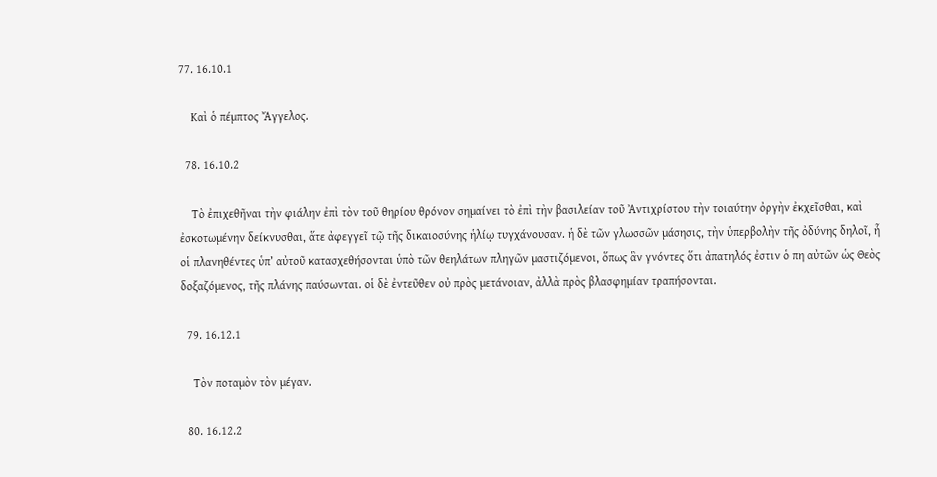77. 16.10.1

    Καὶ ὁ πέμπτος Ἄγγελος.

  78. 16.10.2

    Τὸ ἐπιχεθῆναι τὴν φιάλην ἐπὶ τὸν τοῦ θηρίου θρόνον σημαίνει τὸ ἐπὶ τὴν βασιλείαν τοῦ Ἀντιχρίστου τὴν τοιαύτην ὀργὴν ἐκχεῖσθαι, καὶ ἐσκοτωμένην δείκνυσθαι, ἅτε ἀφεγγεῖ τῷ τῆς δικαιοσύνης ἡλίῳ τυγχάνουσαν. ἡ δὲ τῶν γλωσσῶν μάσησις, τὴν ὑπερβολὴν τῆς ὀδύνης δηλοῖ, ἧ οἱ πλανηθέντες ὑπ’ αὐτοῦ κατασχεθήσονται ὑπὸ τῶν θεηλάτων πληγῶν μαστιζόμενοι, ὅπως ἃν γνόντες ὅτι ἀπατηλός ἐστιν ὁ πη αὐτῶν ὡς Θεὸς δοξαζόμενος, τῆς πλάνης παύσωνται. οἱ δὲ ἐντεῦθεν οὐ πρὸς μετάνοιαν, ἀλλὰ πρὸς βλασφημίαν τραπήσονται.

  79. 16.12.1

    Τὸν ποταμὸν τὸν μέγαν.

  80. 16.12.2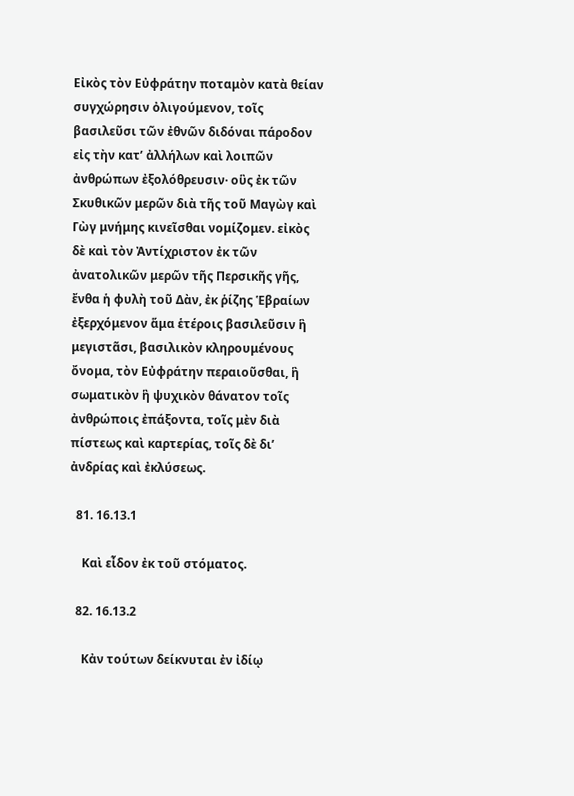Εἰκὸς τὸν Εὐφράτην ποταμὸν κατὰ θείαν συγχώρησιν ὀλιγούμενον, τοῖς βασιλεῦσι τῶν ἐθνῶν διδόναι πάροδον εἰς τὴν κατ’ ἀλλήλων καὶ λοιπῶν ἀνθρώπων ἐξολόθρευσιν· οὓς ἐκ τῶν Σκυθικῶν μερῶν διὰ τῆς τοῦ Μαγὼγ καὶ Γὼγ μνήμης κινεῖσθαι νομίζομεν. εἰκὸς δὲ καὶ τὸν Ἀντίχριστον ἐκ τῶν ἀνατολικῶν μερῶν τῆς Περσικῆς γῆς, ἔνθα ἡ φυλὴ τοῦ Δὰν, ἐκ ῥίζης Ἑβραίων ἐξερχόμενον ἅμα ἑτέροις βασιλεῦσιν ἣ μεγιστᾶσι, βασιλικὸν κληρουμένους ὄνομα, τὸν Εὐφράτην περαιοῦσθαι, ἣ σωματικὸν ἣ ψυχικὸν θάνατον τοῖς ἀνθρώποις ἐπάξοντα, τοῖς μὲν διὰ πίστεως καὶ καρτερίας, τοῖς δὲ δι’ ἀνδρίας καὶ ἐκλύσεως.

  81. 16.13.1

    Καὶ εἶδον ἐκ τοῦ στόματος.

  82. 16.13.2

    Κἀν τούτων δείκνυται ἐν ἰδίῳ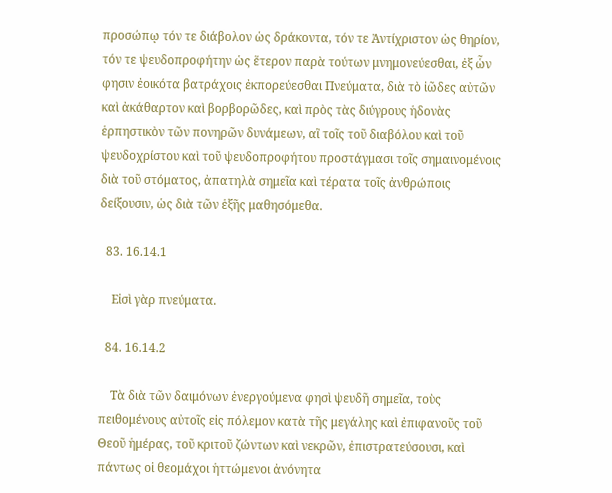προσώπῳ τόν τε διάβολον ὡς δράκοντα, τόν τε Ἀντίχριστον ὡς θηρίον, τόν τε ψευδοπροφήτην ὡς ἕτερον παρὰ τούτων μνημονεύεσθαι, ἐξ ὧν φησιν ἐοικότα βατράχοις ἐκπορεύεσθαι Πνεύματα, διὰ τὸ ἰῶδες αὐτῶν καὶ ἀκάθαρτον καὶ βορβορῶδες, καὶ πρὸς τὰς διύγρους ἡδονὰς ἑρπηστικὸν τῶν πονηρῶν δυνάμεων, αἳ τοῖς τοῦ διαβόλου καὶ τοῦ ψευδοχρίστου καὶ τοῦ ψευδοπροφήτου προστάγμασι τοῖς σημαινομένοις διὰ τοῦ στόματος, ἀπατηλὰ σημεῖα καὶ τέρατα τοῖς ἀνθρώποις δείξουσιν, ὡς διὰ τῶν ἑξῆς μαθησόμεθα.

  83. 16.14.1

    Εἰσὶ γὰρ πνεύματα.

  84. 16.14.2

    Τὰ διὰ τῶν δαιμόνων ἐνεργούμενα φησὶ ψευδῆ σημεῖα, τοὺς πειθομένους αὐτοῖς εἰς πόλεμον κατὰ τῆς μεγάλης καὶ ἐπιφανοῦς τοῦ Θεοῦ ἡμέρας, τοῦ κριτοῦ ζώντων καὶ νεκρῶν, ἐπιστρατεύσουσι, καὶ πάντως οἱ θεομάχοι ἡττώμενοι ἀνόνητα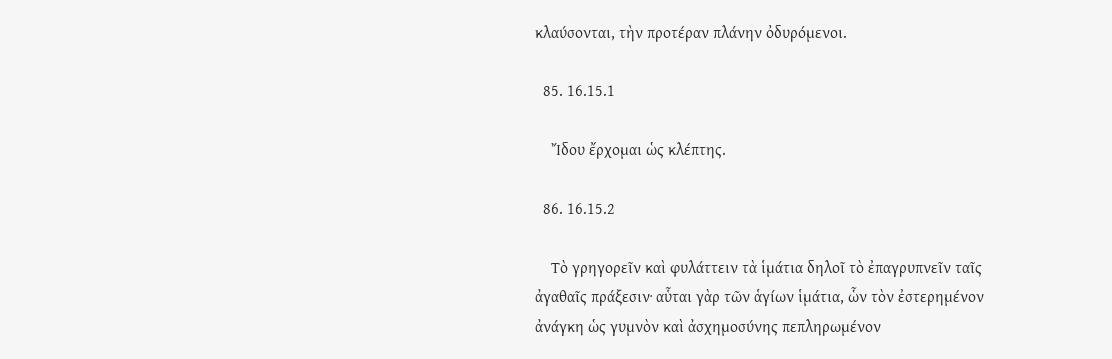κλαύσονται, τὴν προτέραν πλάνην ὀδυρόμενοι.

  85. 16.15.1

    Ἴδου ἔρχομαι ὡς κλέπτης.

  86. 16.15.2

    Τὸ γρηγορεῖν καὶ φυλάττειν τὰ ἱμάτια δηλοῖ τὸ ἐπαγρυπνεῖν ταῖς ἀγαθαῖς πράξεσιν· αὗται γὰρ τῶν ἁγίων ἱμάτια, ὧν τὸν ἐστερημένον ἀνάγκη ὡς γυμνὸν καὶ ἀσχημοσύνης πεπληρωμένον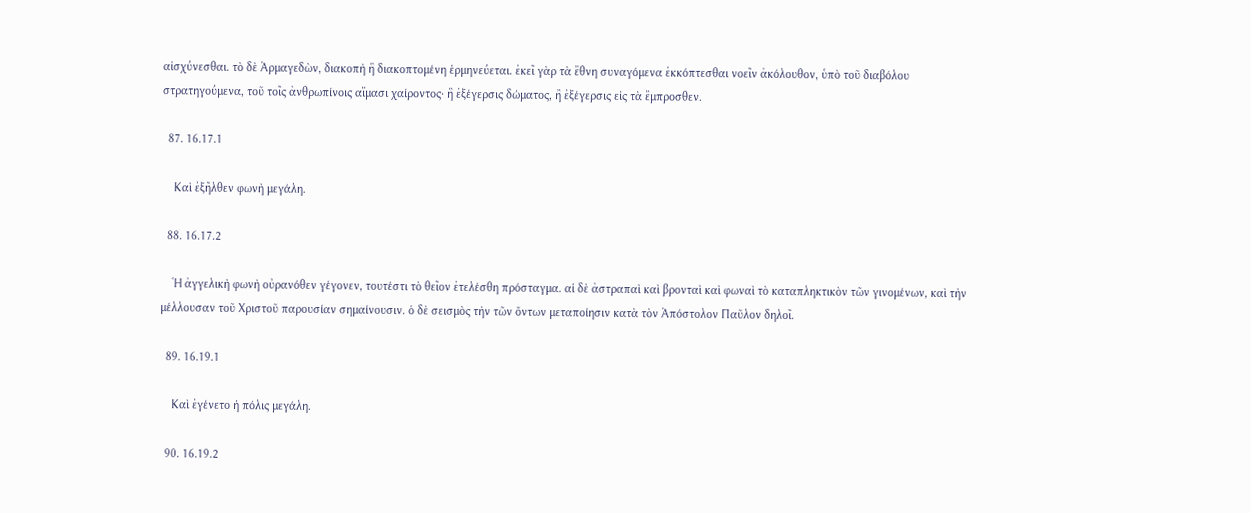αἰσχύνεσθαι. τὸ δὲ Ἀρμαγεδὼν, διακοπὴ ἣ διακοπτομένη ἑρμηνεύεται. ἐκεῖ γὰρ τὰ ἔθνη συναγόμενα ἐκκόπτεσθαι νοεῖν ἀκόλουθον, ὑπὸ τοῦ διαβόλου στρατηγούμενα, τοῦ τοῖς ἀνθρωπίνοις αἵμασι χαίροντος· ἣ ἐξέγερσις δώματος, ἢ ἐξέγερσις εἰς τὰ ἔμπροσθεν.

  87. 16.17.1

    Καὶ ἐξῆλθεν φωνὴ μεγάλη.

  88. 16.17.2

    Ἡ ἀγγελικὴ φωνὴ οὐρανόθεν γέγονεν, τουτέστι τὸ θεῖον ἐτελέσθη πρόσταγμα. αἱ δὲ ἀστραπαὶ καὶ βρονταὶ καὶ φωναὶ τὸ καταπληκτικὸν τῶν γινομένων, καὶ τὴν μέλλουσαν τοῦ Χριστοῦ παρουσίαν σημαίνουσιν. ὁ δὲ σεισμὸς τὴν τῶν ὄντων μεταποίησιν κατὰ τὸν Ἀπόστολον Παῦλον δηλοῖ.

  89. 16.19.1

    Καὶ ἐγένετο ἡ πόλις μεγάλη.

  90. 16.19.2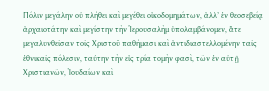Πόλιν μεγάλην οὐ πλήθει καὶ μεγέθει οἰκοδομημάτων, ἀλλ’ ἐν θεοσεβείᾳ ἀρχαιοτάτην καὶ μεγίστην τὴν Ἱερουσαλὴμ ὑπολαμβάνομεν, ἅτε μεγαλυνθεῖσαν τοῖς Χριστοῦ παθήμασι καὶ ἀντιδιαστελλομένην ταῖς ἐθνικαῖς πόλεσιν, ταύτην τὴν εἰς τρία τομὴν φασὶ, τῶν ἐν αὐτῇ Χριστιανῶν, Ἰουδαίων καὶ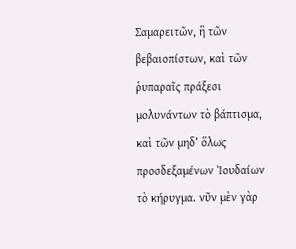Σαμαρειτῶν, ἣ τῶν βεβαιοπίστων, καὶ τῶν ῥυπαραῖς πράξεσι μολυνάντων τὸ βάπτισμα, καὶ τῶν μηδ’ ὅλως προσδεξαμένων Ἰουδαίων τὸ κήρυγμα. νῦν μὲν γὰρ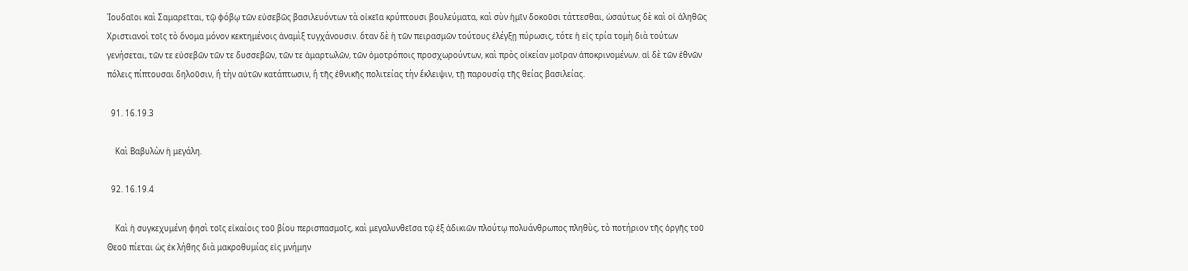Ἰουδαῖοι καὶ Σαμαρεῖται, τῷ φόβῳ τῶν εὐσεβῶς βασιλευόντων τὰ οἰκεῖα κρύπτουσι βουλεύματα, καὶ σὺν ἡμῖν δοκοῦσι τάττεσθαι, ὡσαύτως δὲ καὶ οἱ ἀληθῶς Χριστιανοὶ τοῖς τὸ ὄνομα μόνον κεκτημένοις ἀναμὶξ τυγχάνουσιν. ὅταν δὲ ἡ τῶν πειρασμῶν τούτους ἐλέγξῃ πύρωσις, τότε ἡ εἰς τρία τομὴ διὰ τούτων γενήσεται, τῶν τε εὐσεβῶν τῶν τε δυσσεβῶν, τῶν τε ἁμαρτωλῶν, τῶν ὁμοτρόποις προσχωρούντων, καὶ πρὸς οἰκείαν μοῖραν ἀποκρινομένων. αἱ δὲ τῶν ἐθνῶν πόλεις πίπτουσαι δηλοῦσιν, ἣ τὴν αὐτῶν κατάπτωσιν, ἣ τῆς ἐθνικῆς πολιτείας τὴν ἔκλειψιν, τῇ παρουσίᾳ τῆς θείας βασιλείας.

  91. 16.19.3

    Καὶ Βαβυλὼν ἡ μεγάλη.

  92. 16.19.4

    Καὶ ἡ συγκεχυμένη φησὶ τοῖς εἰκαίοις τοῦ βίου περισπασμοῖς, καὶ μεγαλυνθεῖσα τῷ ἐξ ἀδικιῶν πλούτῳ πολυάνθρωπος πληθὺς, τὸ ποτήριον τῆς ὀργῆς τοῦ Θεοῦ πίεται ὡς ἐκ λήθης διὰ μακροθυμίας εἰς μνήμην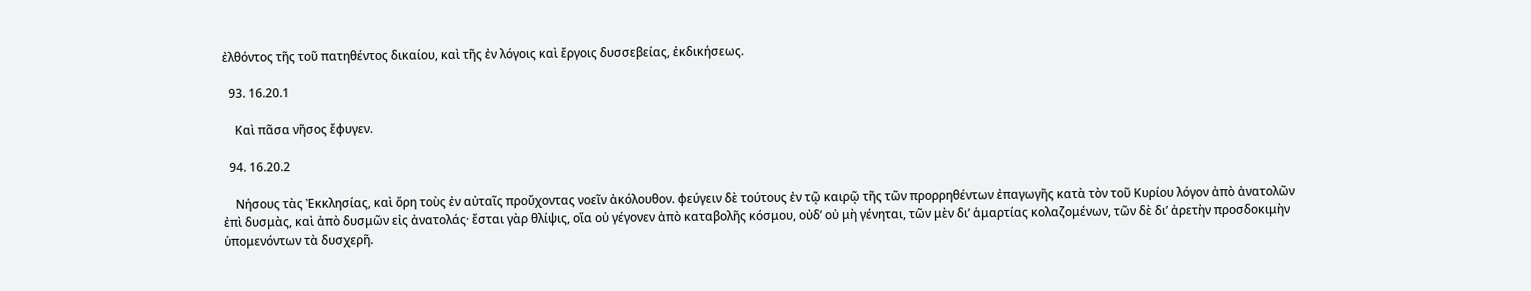ἐλθόντος τῆς τοῦ πατηθέντος δικαίου, καὶ τῆς ἐν λόγοις καὶ ἔργοις δυσσεβείας, ἐκδικήσεως.

  93. 16.20.1

    Καὶ πᾶσα νῆσος ἔφυγεν.

  94. 16.20.2

    Νήσους τὰς Ἐκκλησίας, καὶ ὄρη τοὺς ἐν αὐταῖς προὔχοντας νοεῖν ἀκόλουθον. φεύγειν δὲ τούτους ἐν τῷ καιρῷ τῆς τῶν προρρηθέντων ἐπαγωγῆς κατὰ τὸν τοῦ Κυρίου λόγον ἀπὸ ἀνατολῶν ἐπὶ δυσμὰς, καὶ ἀπὸ δυσμῶν εἰς ἀνατολάς· ἔσται γὰρ θλίψις, οἵα οὐ γέγονεν ἀπὸ καταβολῆς κόσμου, οὐδ’ οὐ μὴ γένηται, τῶν μὲν δι’ ἁμαρτίας κολαζομένων, τῶν δὲ δι’ ἀρετὴν προσδοκιμὴν ὑπομενόντων τὰ δυσχερῆ.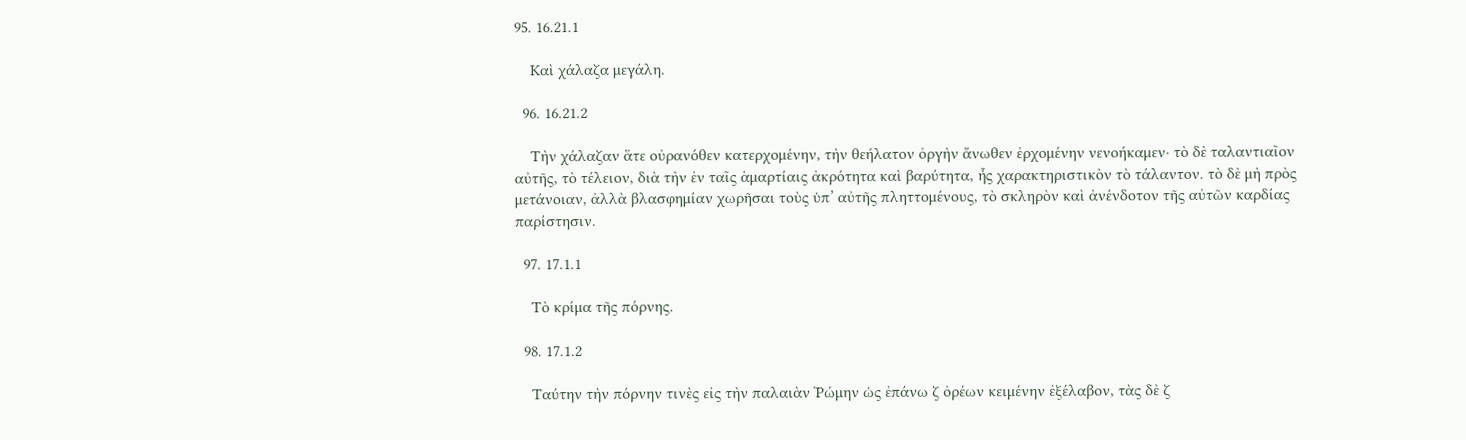95. 16.21.1

    Καὶ χάλαζα μεγάλη.

  96. 16.21.2

    Τὴν χάλαζαν ἅτε οὐρανόθεν κατερχομένην, τὴν θεήλατον ὀργὴν ἄνωθεν ἐρχομένην νενοήκαμεν· τὸ δὲ ταλαντιαῖον αὐτῆς, τὸ τέλειον, διὰ τὴν ἐν ταῖς ἁμαρτίαις ἀκρότητα καὶ βαρύτητα, ἧς χαρακτηριστικὸν τὸ τάλαντον. τὸ δὲ μὴ πρὸς μετάνοιαν, ἀλλὰ βλασφημίαν χωρῆσαι τοὺς ὑπ’ αὐτῆς πληττομένους, τὸ σκληρὸν καὶ ἀνένδοτον τῆς αὐτῶν καρδίας παρίστησιν.

  97. 17.1.1

    Τὸ κρίμα τῆς πόρνης.

  98. 17.1.2

    Ταύτην τὴν πόρνην τινὲς εἰς τὴν παλαιὰν Ῥώμην ὡς ἐπάνω ζ ὀρέων κειμένην ἐξέλαβον, τὰς δὲ ζ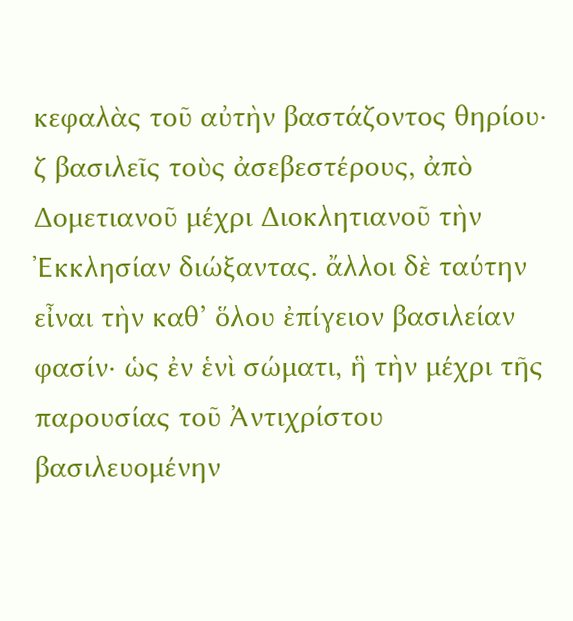κεφαλὰς τοῦ αὐτὴν βαστάζοντος θηρίου· ζ βασιλεῖς τοὺς ἀσεβεστέρους, ἀπὸ Δομετιανοῦ μέχρι Διοκλητιανοῦ τὴν Ἐκκλησίαν διώξαντας. ἄλλοι δὲ ταύτην εἶναι τὴν καθ’ ὅλου ἐπίγειον βασιλείαν φασίν· ὡς ἐν ἑνὶ σώματι, ἣ τὴν μέχρι τῆς παρουσίας τοῦ Ἀντιχρίστου βασιλευομένην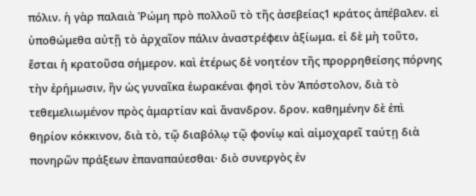πόλιν. ἡ γὰρ παλαιὰ Ῥώμη πρὸ πολλοῦ τὸ τῆς ἀσεβείας1 κράτος ἀπέβαλεν. εἰ ὑποθώμεθα αὐτῇ τὸ ἀρχαῖον πάλιν ἀναστρέφειν ἀξίωμα. εἰ δὲ μὴ τοῦτο, ἔσται ἡ κρατοῦσα σήμερον. καὶ ἑτέρως δὲ νοητέον τῆς προρρηθείσης πόρνης τὴν ἐρήμωσιν, ἣν ὡς γυναῖκα ἑωρακέναι φησὶ τὸν Ἀπόστολον, διὰ τὸ τεθεμελιωμένον πρὸς ἁμαρτίαν καὶ ἄνανδρον. δρον. καθημένην δὲ ἐπὶ θηρίον κόκκινον, διὰ τὸ, τῷ διαβόλῳ τῷ φονίῳ καὶ αἱμοχαρεῖ ταύτῃ διὰ πονηρῶν πράξεων ἐπαναπαύεσθαι· διὸ συνεργὸς ἐν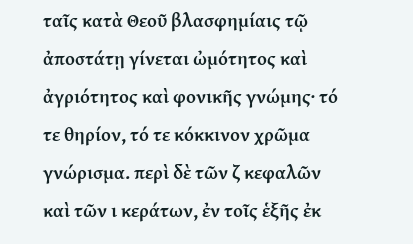ταῖς κατὰ Θεοῦ βλασφημίαις τῷ ἀποστάτῃ γίνεται ὠμότητος καὶ ἀγριότητος καὶ φονικῆς γνώμης· τό τε θηρίον, τό τε κόκκινον χρῶμα γνώρισμα. περὶ δὲ τῶν ζ κεφαλῶν καὶ τῶν ι κεράτων, ἐν τοῖς ἑξῆς ἐκ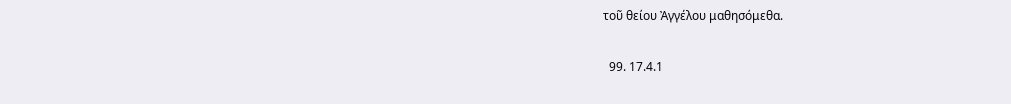τοῦ θείου Ἀγγέλου μαθησόμεθα.

  99. 17.4.1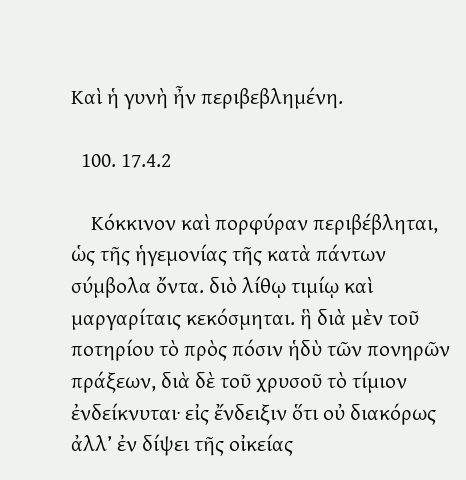Καὶ ἡ γυνὴ ἦν περιβεβλημένη.

  100. 17.4.2

    Κόκκινον καὶ πορφύραν περιβέβληται, ὡς τῆς ἡγεμονίας τῆς κατὰ πάντων σύμβολα ὄντα. διὸ λίθῳ τιμίῳ καὶ μαργαρίταις κεκόσμηται. ἣ διὰ μὲν τοῦ ποτηρίου τὸ πρὸς πόσιν ἡδὺ τῶν πονηρῶν πράξεων, διὰ δὲ τοῦ χρυσοῦ τὸ τίμιον ἐνδείκνυται· εἰς ἔνδειξιν ὅτι οὐ διακόρως ἀλλ’ ἐν δίψει τῆς οἰκείας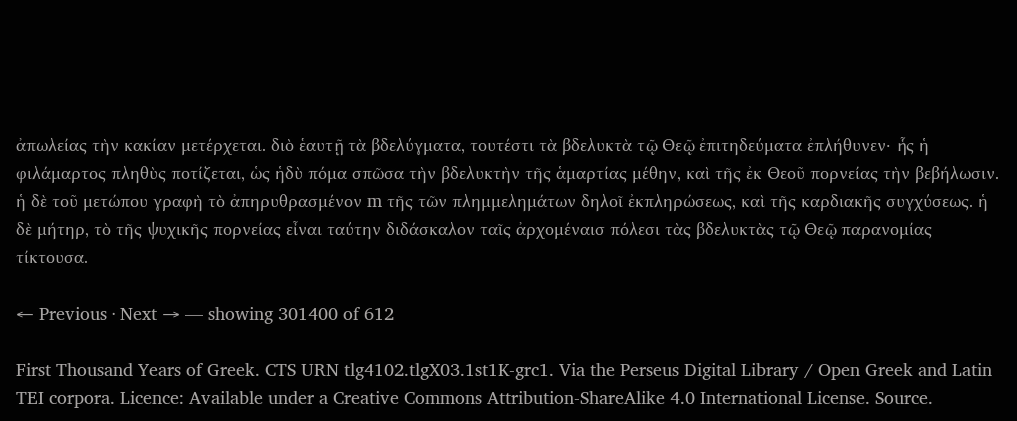ἀπωλείας τὴν κακίαν μετέρχεται. διὸ ἑαυτῇ τὰ βδελύγματα, τουτέστι τὰ βδελυκτὰ τῷ Θεῷ ἐπιτηδεύματα ἐπλήθυνεν· ἧς ἡ φιλάμαρτος πληθὺς ποτίζεται, ὡς ἡδὺ πόμα σπῶσα τὴν βδελυκτὴν τῆς ἁμαρτίας μέθην, καὶ τῆς ἐκ Θεοῦ πορνείας τὴν βεβήλωσιν. ἡ δὲ τοῦ μετώπου γραφὴ τὸ ἀπηρυθρασμένον m τῆς τῶν πλημμελημάτων δηλοῖ ἐκπληρώσεως, καὶ τῆς καρδιακῆς συγχύσεως. ἡ δὲ μήτηρ, τὸ τῆς ψυχικῆς πορνείας εἶναι ταύτην διδάσκαλον ταῖς ἀρχομέναισ πόλεσι τὰς βδελυκτὰς τῷ Θεῷ παρανομίας τίκτουσα.

← Previous · Next → — showing 301400 of 612

First Thousand Years of Greek. CTS URN tlg4102.tlgX03.1st1K-grc1. Via the Perseus Digital Library / Open Greek and Latin TEI corpora. Licence: Available under a Creative Commons Attribution-ShareAlike 4.0 International License. Source.